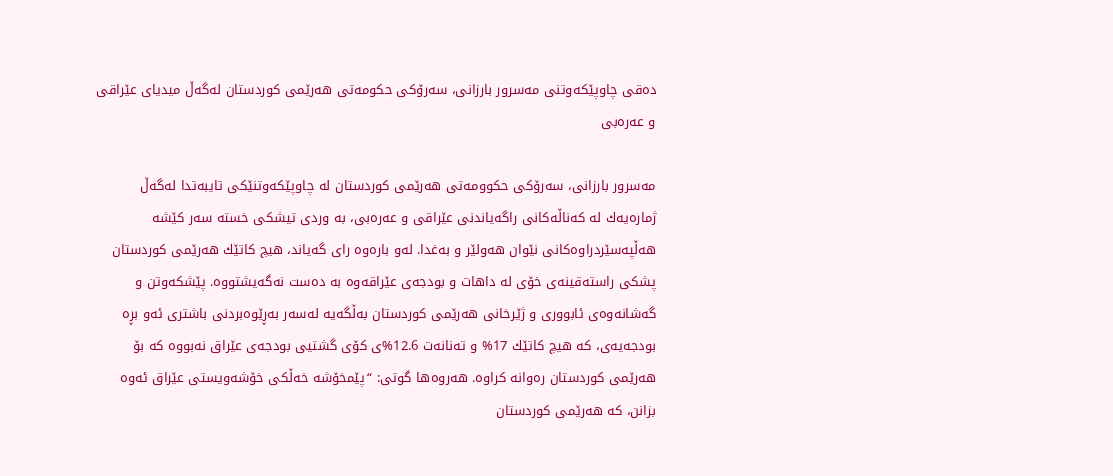ده‌قی چاوپێكه‌وتنی مه‌سرور بارزانی، سه‌رۆكی حكومه‌تی هه‌رێمی كوردستان له‌گه‌ڵ میدیای عێراقی و عه‌ره‌بی

مه‌سرور بارزانی، سه‌رۆكی حكوومه‌تی هه‌رێمی كوردستان له‌ چاوپێكه‌وتنێكی تایبه‌تدا له‌گه‌ڵ ژماره‌یه‌ك له‌ كه‌ناڵه‌كانی راگه‌یاندنی عێراقی و عه‌ره‌بی، به‌ وردی تیشكی خسته‌ سه‌ر كێشه‌ هه‌ڵپه‌سێردراوه‌كانی نێوان هه‌ولێر و به‌غدا. له‌و باره‌وه‌ رای گه‌یاند، هیچ كاتێك هه‌رێمی كوردستان پشكی راسته‌قینه‌ی خۆی له‌ داهات و بودجه‌ی عێراقه‌وه‌ به‌ ده‌ست نه‌گه‌یشتووه. پێشكه‌وتن و گه‌شانه‌وه‌ی ئابووری و ژێرخانی هه‌رێمی كوردستان به‌ڵگه‌یه‌ له‌سه‌ر به‌ڕێوه‌بردنی باشتری ئه‌و بڕه‌ بودجه‌یه‌ی، كه‌ هیچ كاتێك 17% و ته‌نانه‌ت 12.6%ی كۆی گشتیی بودجه‌ی عێراق نه‌بووه‌ کە بۆ هه‌رێمی كوردستان ره‌وانه‌ كراوه. هه‌روه‌ها گوتی: “پێمخۆشه‌ خه‌ڵكی خۆشه‌ویستی عێراق ئه‌وه‌ بزانن، كه‌ هه‌رێمی كوردستان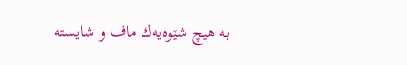به‌ هیچ شێوه‌یه‌ك ماف و شایسته‌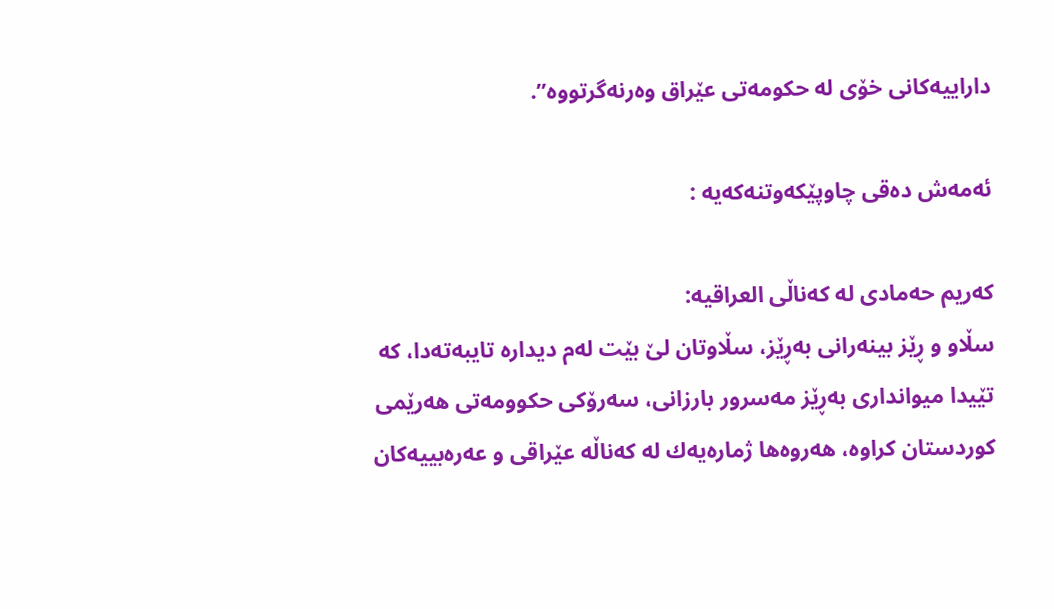داراییه‌كانی خۆی له‌ حكومه‌تی عێراق وه‌رنه‌گرتووه”.

ئەمەش ده‌قی چاوپێكه‌وتنه‌كه‌یە :

كه‌ریم حه‌مادی له‌ كه‌ناڵی العراقیه‌:
سڵاو و ڕێز بینه‌رانی به‌ڕێز، سڵاوتان لێ بێت له‌م دیداره‌ تایبه‌ته‌دا، كه‌ تێیدا میوانداری به‌ڕێز مه‌سرور بارزانی، سه‌رۆكی حكوومه‌تی هه‌رێمی كوردستان كراوه‌، هه‌روه‌ها ژماره‌یه‌ك له‌ كه‌ناڵه‌ عێراقی و عه‌ره‌بییه‌كان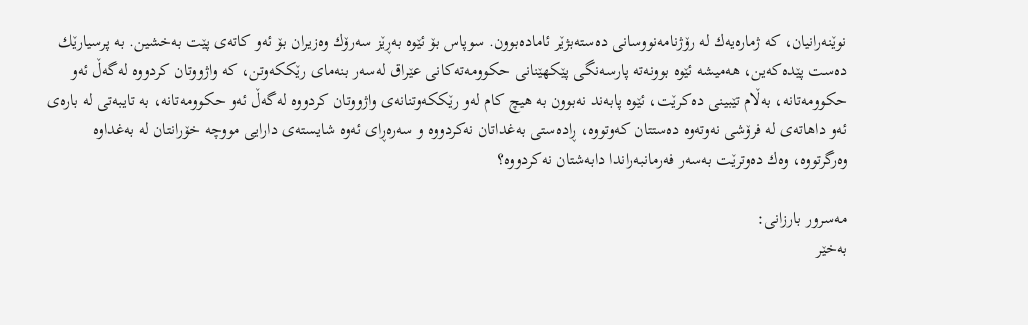نوێنه‌رانیان، كه‌ ژماره‌یه‌ك له‌ رۆژنامه‌نووسانی ده‌سته‌بژێر ئاماده‌بوون. سوپاس بۆ ئێوه‌ به‌ڕێز سه‌رۆك وه‌زیران بۆ ئه‌و كاته‌ی پێت به‌خشین. به‌ پرسیارێك ده‌ست پێده‌كه‌ین، هه‌میشه‌ ئێوه‌ بوونه‌ته‌ پارسه‌نگی پێكهێنانی حكوومه‌ته‌كانی عێراق له‌سه‌ر بنه‌مای رێككه‌وتن، كه‌ واژووتان كردووه‌ له‌گه‌ڵ ئه‌و حكوومه‌تانه‌، به‌ڵام تێبینی ده‌كرێت، ئێوه‌ پابه‌ند نه‌بوون به‌ هیچ كام له‌و رێككه‌وتنانه‌ی واژووتان كردووه‌ له‌گه‌ڵ ئه‌و حكوومه‌تانه‌، به‌ تایبه‌تی له‌ باره‌ی ئه‌و داهاته‌ی له‌ فرۆشی نه‌وته‌وه‌ ده‌ستتان كه‌وتووه،‌ ڕادەستی به‌غداتان نەکردووە و سه‌ره‌ڕای ئه‌وه‌ شایسته‌ی دارایی مووچه‌ خۆرانتان له‌ به‌غداوه‌ وه‌رگرتووه‌، وه‌ك ده‌وترێت به‌سه‌ر فه‌رمانبه‌راندا دابه‌شتان نه‌كردووه‌؟

مه‌سرور بارزانی:
به‌خێر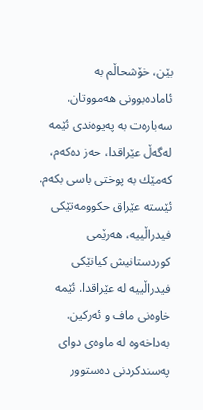بێن، خۆشحاڵم به‌ ئاماده‌بوونی هه‌مووتان. سه‌باره‌ت به‌ په‌یوه‌ندی ئێمه‌ له‌گه‌ڵ عێراقدا، حه‌ز ده‌كه‌م، كه‌مێك به‌ پوختی باسی بكه‌م. ئێسته‌ عێراق حكوومه‌تێكی فیدراڵییه‌، هه‌رێمی كوردستانیش كیانێكی فیدراڵییه‌ له‌ عێراقدا. ئێمه‌ خاوه‌نی ماف و ئه‌ركین. به‌داخه‌وه‌ له‌ ماوه‌ی دوای په‌سندكردنی ده‌ستوور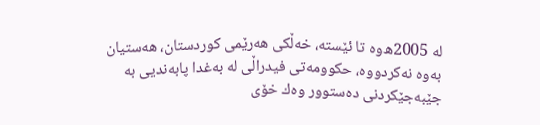له 2005ه‌وه‌ تا ئێسته‌، خه‌ڵكی هه‌رێمی كوردستان، هه‌ستیان به‌وه‌ نه‌كردووه‌، حكوومه‌تی فیدراڵی له‌ به‌غدا پابه‌ندیی به‌ جێبه‌جێكردنی ده‌ستوور وه‌ك خۆی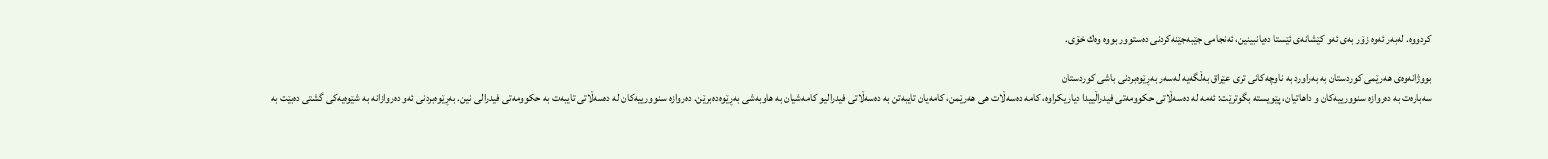كردووه‌. له‌به‌ر ئه‌وه‌ زۆر به‌ی ئه‌و كێشانه‌ی ئێستا ده‌یانبینین، ئه‌نجامی جێبه‌جێنه‌كردنی ده‌ستوور بووه‌ وه‌ك خۆی.

بووژانه‌وه‌ی هه‌رێمی كوردستان به‌ به‌راورد به‌ ناوچه‌كانی تری عێراق به‌ڵگه‌یه‌ له‌سه‌ر به‌ڕێوه‌بردنی باشی كوردستان
سه‌باره‌ت به‌ ده‌روازه‌ سنوورییه‌كان و داهاتیان، پێویسته‌ بگوترێت: ئه‌مه‌ له‌ ده‌سه‌ڵاتی حكوومه‌تی فیدراڵییدا دیاریكراوه‌، كامه‌ ده‌سه‌ڵات هی هه‌رێمن، كامه‌یان تایبه‌تن به‌ ده‌سه‌ڵاتی فیدرالیو كامه‌شیان به‌ هاوبه‌شی به‌ڕێوه‌ده‌برێن. ده‌روازه‌ سنوورییه‌كان له‌ ده‌سه‌ڵاتی تایبه‌ت به‌ حكوومه‌تی فیدرالی نین. به‌ڕێوه‌بردنی ئه‌و ده‌روازانه‌ به‌ شێوه‌یه‌كی گشتی ده‌بێت به‌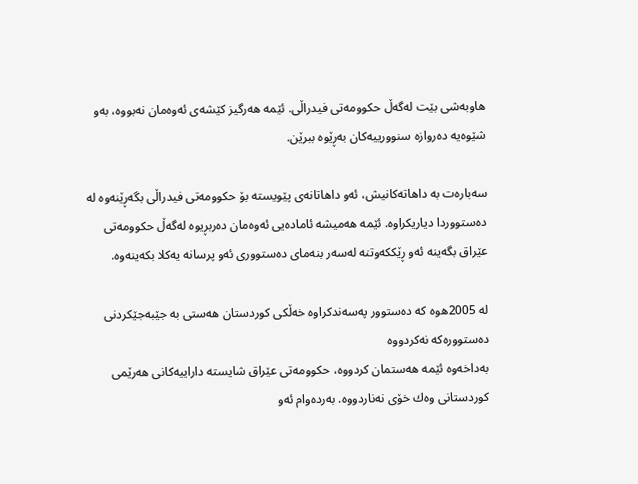هاوبه‌شی بێت له‌گه‌ڵ حكوومه‌تی فیدراڵی. ئێمه‌ هه‌رگیز كێشه‌ی ئه‌وه‌مان نه‌بووه‌، به‌و شێوه‌یه‌ ده‌روازه‌ سنوورییه‌كان به‌ڕێوه‌ ببرێن.

سه‌باره‌ت به‌ داهاته‌كانیش، ئه‌و داهاتانه‌ی پێویسته‌ بۆ حكوومه‌تی فیدراڵی بگه‌ڕێنه‌وه‌ له‌ ده‌ستووردا دیاریكراوه‌. ئێمه‌ هه‌میشه‌ ئاماده‌یی ئه‌وه‌مان ده‌ربڕیوه‌ له‌گه‌ڵ حكوومه‌تی عێراق بگه‌ینه‌ ئه‌و ڕێككه‌وتنه‌ له‌سه‌ر بنه‌مای ده‌ستووری ئه‌و پرسانه‌ یه‌كلا بكه‌ینه‌وه‌.

له‌ 2005ه‌وه‌ كه‌ ده‌ستوور په‌سه‌ندكراوه‌ خه‌ڵكی كوردستان هه‌ستی به‌ جێبه‌جێكردنی ده‌ستووره‌كه‌ نه‌كردووه‌
به‌داخه‌وه‌ ئێمه‌ هه‌ستمان كردووه‌، حكوومه‌تی عێراق شایسته‌ داراییه‌كانی هه‌رێمی كوردستانی وه‌ك خۆی نه‌ناردووه‌. به‌رده‌وام ئه‌و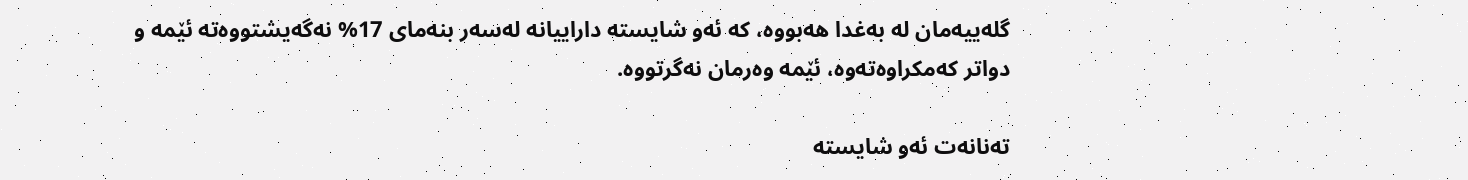گله‌ییه‌مان له‌ به‌غدا هه‌بووه‌، كه‌ ئه‌و شایسته‌ داراییانه‌ له‌سه‌ر بنه‌مای 17% نه‌گه‌یشتووه‌ته‌ ئێمه‌ و دواتر كه‌مكراوه‌ته‌وه‌، ئێمه‌ وه‌رمان نه‌گرتووه‌.

ته‌نانه‌ت ئه‌و شایسته‌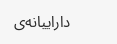داراییانه‌ی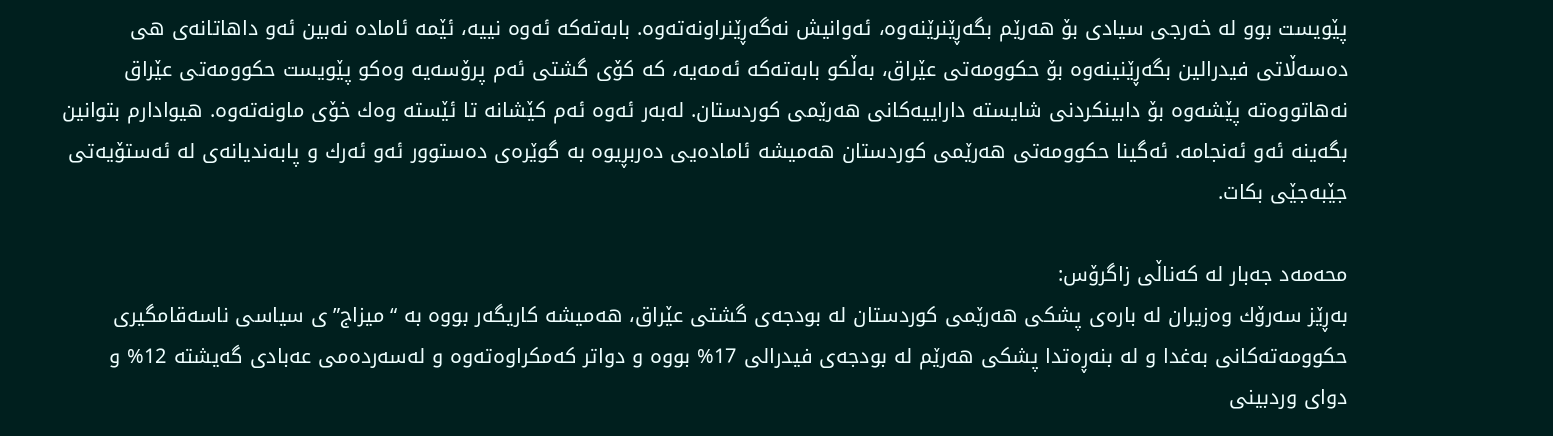پێویست بوو له‌ خه‌رجی سیادی بۆ هه‌رێم بگه‌ڕێنرێنه‌وه‌، ئه‌وانیش نه‌گه‌ڕێنراونه‌ته‌وه‌. بابه‌ته‌كه‌ ئه‌وه‌ نییه‌، ئێمه‌ ئاماده‌ نه‌بین ئه‌و داهاتانه‌ی هی ده‌سه‌ڵاتی فیدرالین بگه‌ڕێنینه‌وه‌ بۆ حكوومه‌تی عێراق، به‌ڵكو بابه‌ته‌كه‌ ئه‌مه‌یه، كه‌‌ كۆی گشتی ئه‌م پرۆسه‌یه‌ وه‌كو پێویست حكوومه‌تی عێراق نه‌هاتووه‌ته‌ پێشه‌وه‌ بۆ دابینكردنی شایسته‌ داراییه‌كانی هه‌رێمی كوردستان. له‌به‌ر ئه‌وه‌ ئه‌م كێشانه‌ تا ئێسته‌ وه‌ك خۆی ماونه‌ته‌وه‌. هیوادارم بتوانین بگه‌ینه‌ ئه‌و ئه‌نجامه‌. ئه‌گینا حكوومه‌تی هه‌رێمی كوردستان هه‌میشه‌ ئاماده‌یی ده‌ربڕیوه‌ به‌ گوێره‌ی ده‌ستوور ئه‌و ئه‌رك و پابه‌ندیانه‌ی له‌ ئه‌ستۆیه‌تی جێبه‌جێی بكات.

محه‌مه‌د جه‌بار له‌ كه‌ناڵی زاگرۆس:
به‌ڕێز سه‌رۆك وه‌زیران له‌ باره‌ی پشكی هه‌رێمی كوردستان له‌ بودجه‌ی گشتی عێراق، هه‌میشه‌ كاریگه‌ر بووه‌ به‌ “میزاج”ی سیاسی ناسه‌قامگیری حكوومه‌ته‌كانی به‌غدا و له‌ بنه‌ڕه‌تدا پشكی هه‌رێم له‌ بودجه‌ی فیدرالی 17% بووه‌ و دواتر كه‌مكراوه‌ته‌وه‌ و له‌سه‌رده‌می عه‌بادی گه‌یشته‌ 12% و دوای وردبینی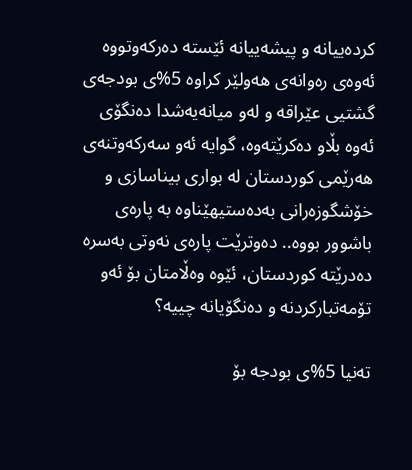كرده‌ییانه‌ و پیشه‌ییانه‌ ئێسته‌ ده‌ركه‌وتووه‌ ئه‌وه‌ی ره‌وانه‌ی هه‌ولێر كراوه‌ 5%ی بودجه‌ی گشتیی عێراقه‌ و له‌و میانه‌یه‌شدا ده‌نگۆی ئه‌وه‌ بڵاو ده‌كرێته‌وه‌، گوایه‌ ئه‌و سه‌ركه‌وتنه‌ی هه‌رێمی كوردستان له‌ بواری بیناسازی و خۆشگوزه‌رانی به‌ده‌ستیهێناوه‌ به‌ پاره‌ی باشوور بووه.. ده‌وترێت پاره‌ی نه‌وتی به‌سره‌ ده‌درێته‌ كوردستان، ئێوه‌ وه‌ڵامتان بۆ ئه‌و تۆمه‌تباركردنه‌ و ده‌نگۆیانه‌ چییه‌؟

ته‌نیا 5%ی بودجه‌ بۆ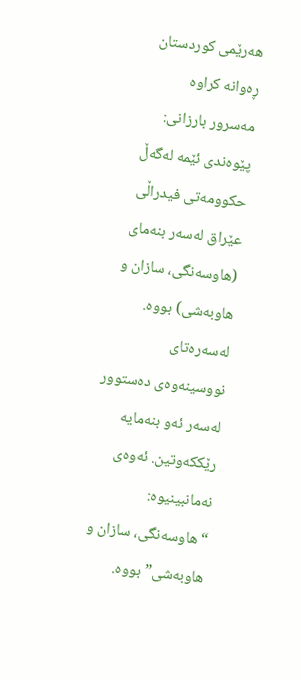هه‌رێمی كوردستان ڕه‌وانه‌ كراوه‌
مه‌سرور بارزانی:
پێوه‌ندی ئێمه‌ له‌گه‌ڵ حكوومه‌تی فیدراڵی عێراق له‌سه‌ر بنه‌مای (هاوسه‌نگی، سازان و هاوبه‌شی) بووه‌. له‌سه‌ره‌تای نووسینه‌وه‌ی ده‌ستوور له‌سه‌ر ئه‌و بنه‌مایه‌ رێككه‌وتین. ئه‌وه‌ی نه‌مانبینیوه‌: “هاوسه‌نگی، سازان و هاوبه‌شی” بووه‌.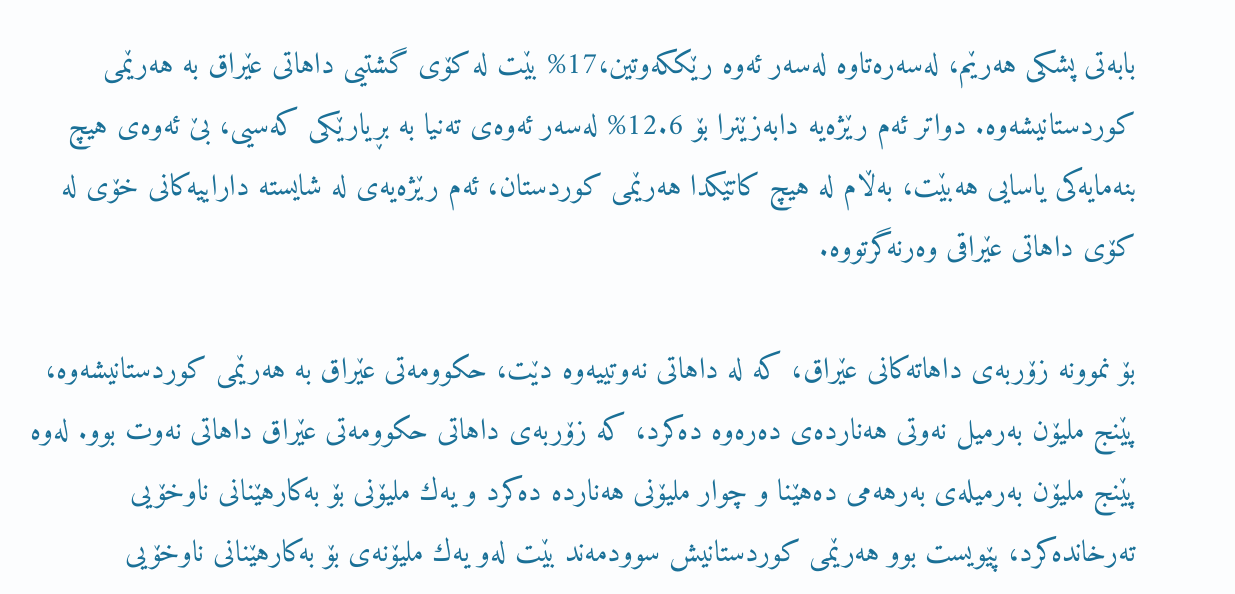بابه‌تی پشكی هه‌رێم، له‌سه‌ره‌تاوه‌ له‌سه‌ر ئه‌وه‌ رێككه‌وتین،17% بێت له‌ كۆی گشتیی داهاتی عێراق به‌ هه‌رێمی كوردستانیشه‌وه‌. دواتر ئه‌م رێژه‌یه‌ دابه‌زێنرا بۆ 12.6% له‌سه‌ر ئه‌وه‌ی ته‌نیا به‌ بڕیارێكی كه‌سیی، بێ ئه‌وه‌ی هیچ بنه‌مایه‌كی یاسایی هه‌بێت، به‌ڵام له‌ هیچ كاتێكدا هه‌رێمی كوردستان، ئه‌م رێژه‌یه‌ی له‌ شایسته‌ داراییه‌كانی خۆی له‌ كۆی داهاتی عێراقی وه‌رنه‌گرتووه‌.

بۆ نموونه‌ زۆربه‌ی داهاته‌كانی عێراق، كه‌ له‌ داهاتی نه‌وتییه‌وه‌ دێت، حكوومه‌تی عێراق به‌ هه‌رێمی كوردستانیشه‌وه‌، پێنج ملیۆن به‌رمیل نه‌وتی هه‌نارده‌ی ده‌ره‌وه‌ ده‌كرد، كه‌ زۆربه‌ی داهاتی حكوومه‌تی عێراق داهاتی نه‌وت بوو. له‌وه‌ پێنج ملیۆن به‌رمیله‌ی به‌رهه‌می ده‌هێنا و چوار ملیۆنی هه‌نارده‌ ده‌كرد و یه‌ك ملیۆنی بۆ به‌كارهێنانی ناوخۆیی ته‌رخانده‌كرد، پێویست بوو هه‌رێمی كوردستانیش سوودمه‌ند بێت له‌و یه‌ك ملیۆنه‌ی بۆ به‌كارهێنانی ناوخۆیی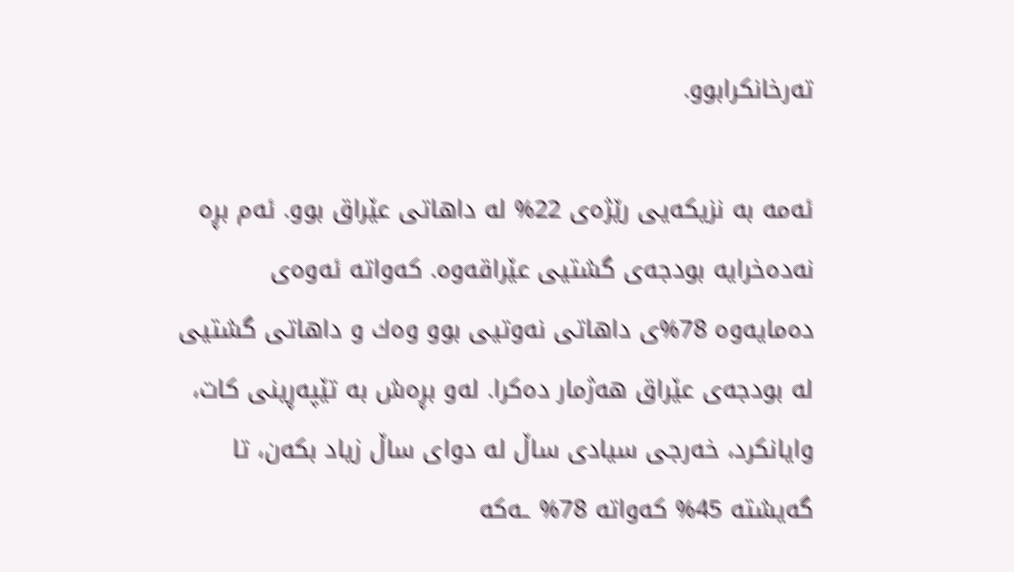ته‌رخانكرابوو.

ئه‌مه‌ به‌ نزیكه‌یی رێژه‌ی 22% له‌ داهاتی عێراق بوو. ئه‌م بڕه‌ نه‌ده‌خرایه‌ بودجه‌ی گشتیی عێراقه‌وه‌. كه‌واته‌ ئه‌وه‌ی ده‌مایه‌وه‌ 78%ی داهاتی نه‌وتیی بوو وه‌ك و داهاتی گشتیی له‌ بودجه‌ی عێراق هه‌ژمار ده‌كرا. له‌و بڕه‌ش به‌ تێپه‌ڕینی كات، وایانكرد، خه‌رجی سیادی ساڵ له‌ دوای ساڵ زیاد بكه‌ن، تا گه‌یشته‌ 45% كه‌واته‌ 78% ـه‌كه‌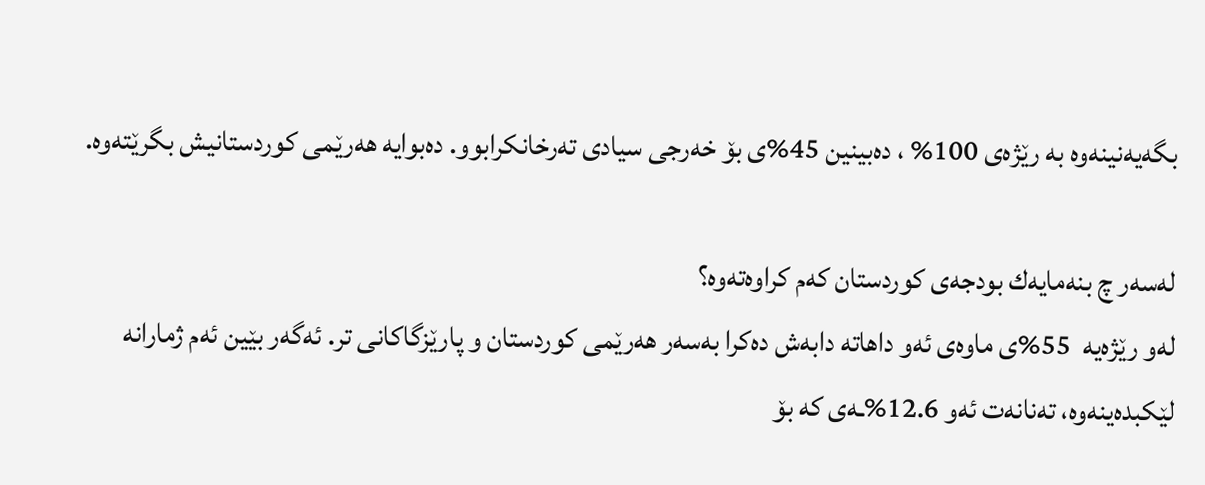بگه‌یه‌نینه‌وه‌ به‌ رێژه‌ی 100% ، ده‌بینین 45%ی بۆ خه‌رجی سیادی ته‌رخانكرابوو. ده‌بوایه‌ هه‌رێمی كوردستانیش بگرێته‌وه‌.

له‌سه‌ر چ بنه‌مایه‌ك بودجه‌ی كوردستان كه‌م كراوه‌ته‌وه‌؟
له‌و رێژه‌یه ‌ 55%ی ماوه‌ی ئه‌و داهاته‌ دابه‌ش ده‌كرا به‌سه‌ر هه‌رێمی كوردستان و پارێزگاكانی تر. ئه‌گه‌ر بێین ئه‌م ژمارانه‌ لێكبده‌ینه‌وه‌، ته‌نانه‌ت ئه‌و 12.6%ـه‌ی كه‌ بۆ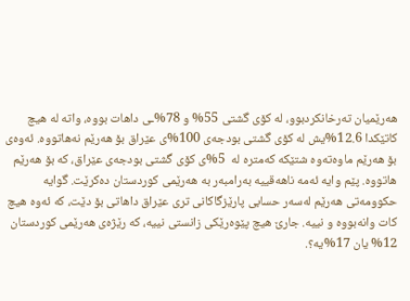هه‌رێمیان ته‌رخانكردبوو، له‌ كۆی گشتی 55% و 78%ـی داهات بووه‌، واته‌ له‌ هیچ كاتێكدا 12.6%یش له‌ كۆی گشتی بودجه‌ی 100%ی عێراق بۆ هه‌رێم نه‌هاتووه‌. ئه‌وه‌ی بۆ هه‌رێم ماوه‌ته‌وه‌ شتێكه‌ كه‌متره‌ له ‌ 5%ی كۆی گشتی بودجه‌ی عێراق، كه‌ بۆ هه‌رێم هاتووه‌. پێم وایه‌ ئه‌مه‌ ناهه‌قییه‌ به‌رامبه‌ر به‌ هه‌رێمی كوردستان ده‌كرێت. گوایه‌ حكوومه‌تی هه‌رێم له‌سه‌ر حسابی پارێزگاكانی تری عێراق داهاتی بۆ دێت، كه‌ ئه‌وه‌ هیچ كات وانه‌بووه‌ و نییه‌. جارێ هیچ پێوه‌رێكی زانستی نییه‌، كه‌ رێژه‌ی هه‌رێمی كوردستان 12% یان 17%یه‌؟.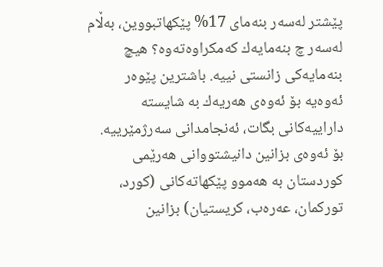پێشتر له‌سه‌ر بنه‌مای 17% پێكهاتبووین، به‌ڵام له‌سه‌ر چ بنه‌مایه‌ك كه‌مكراوه‌ته‌وه‌؟ هیچ بنه‌مایه‌كی زانستی نییه‌. باشترین پێوه‌ر ئه‌وه‌یه‌ بۆ ئه‌وه‌ی هه‌ریه‌ك به‌ شایسته‌ داراییه‌كانی بگات، ئه‌نجامدانی سه‌رژمێرییه‌. بۆ ئه‌وه‌ی بزانین دانیشتووانی هه‌رێمی كوردستان به‌ هه‌موو پێكهاته‌كانی (كورد، توركمان، عه‌ره‌ب، كریستیان) بزانین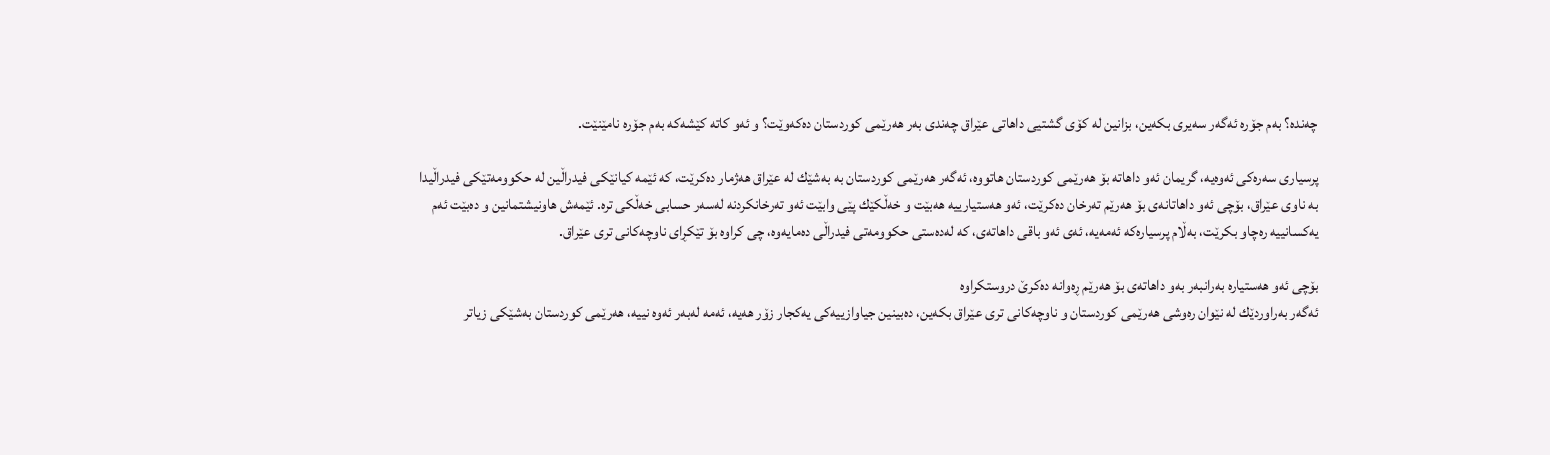چه‌نده‌؟ به‌م جۆره‌ ئه‌گه‌ر سه‌یری بكه‌ین، بزانین له‌ كۆی گشتیی داهاتی عێراق چه‌ندی به‌ر هه‌رێمی كوردستان ده‌كه‌وێت؟ و ئه‌و كاته‌ كێشه‌كه‌ به‌م جۆره‌ نامێنێت.

پرسیاری سه‌ره‌كی ئه‌وه‌یه‌، گریمان ئه‌و داهاته‌ بۆ هه‌رێمی كوردستان هاتووه‌، ئه‌گه‌ر هه‌رێمی كوردستان به‌ به‌شێك له‌ عێراق هه‌ژمار ده‌كرێت، كه‌ ئێمه‌ كیانێكی فیدراڵین له‌ حكوومه‌تێكی فیدراڵیدا به‌ ناوی عێراق، بۆچی ئه‌و داهاتانه‌ی بۆ هه‌رێم ته‌رخان ده‌كرێت، ئه‌و هه‌ستیارییه‌ هه‌بێت و خه‌ڵكێك پێی وابێت ئه‌و ته‌رخانكردنه‌ له‌سه‌ر حسابی خه‌ڵكی تره‌. ئێمه‌ش هاونیشتمانین و ده‌بێت ئه‌م یه‌كسانییه‌ ره‌چاو بكرێت، به‌ڵام پرسیاره‌كه‌ ئه‌مه‌یه‌، ئه‌ی ئه‌و باقی داهاته‌ی، كه‌ له‌ده‌ستی حكوومه‌تی فیدراڵی ده‌مایه‌وه‌، چی كراوه‌ بۆ تێكڕای ناوچه‌كانی تری عێراق.

بۆچی ئه‌و هه‌ستیاره‌ به‌رانبه‌ر به‌و داهاته‌ی بۆ هه‌رێم ڕه‌وانه‌ ده‌كرێ دروستكراوه‌
ئه‌گه‌ر به‌راوردێك له‌ نێوان ره‌وشی هه‌رێمی كوردستان و ناوچه‌كانی تری عێراق بكه‌ین، ده‌بینین جیاوازییه‌كی یه‌كجار زۆر هه‌یه‌، ئه‌مه‌ له‌به‌ر ئه‌وه‌ نییه‌، هه‌رێمی كوردستان به‌شێكی زیاتر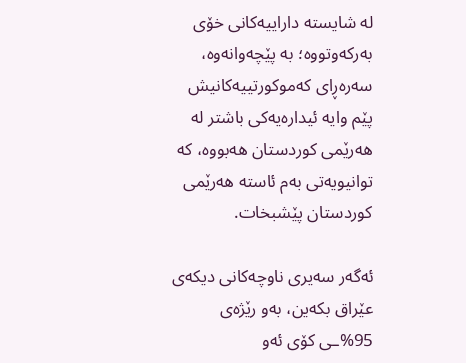له‌ شایسته‌ داراییه‌كانی خۆی به‌ركه‌وتووه‌؛ به‌ پێچه‌وانه‌وه‌، سه‌ره‌ڕای كه‌موكورتییه‌كانیش پێم وایه‌ ئیداره‌یه‌كی باشتر له‌ هه‌رێمی كوردستان هه‌بووه‌، كه‌ توانیویه‌تی به‌م ئاسته‌ هه‌رێمی كوردستان پێشبخات.

ئه‌گه‌ر سه‌یری ناوچه‌كانی دیكه‌ی عێراق بكه‌ین، به‌و رێژه‌ی 95%ـی كۆی ئەو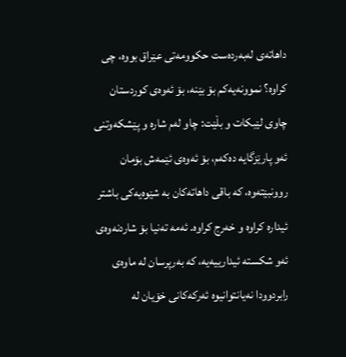داهاته‌ی له‌به‌رده‌ست حكوومه‌تی عێراق بووه‌، چی كراوه‌؟ نموونه‌یه‌كم بۆ بێنه‌، بۆ ئه‌وه‌ی كوردستان چاوی لێبكات و بڵێت: چاو له‌م شاره‌ و پێشكه‌وتنی ئه‌و پارێزگایه‌ ده‌كه‌م، بۆ ئه‌وه‌ی ئێمه‌ش بۆمان روونبێته‌وه‌، كه‌ باقی داهاته‌كان به‌ شێوه‌یه‌كی باشتر ئیداره‌ كراوه‌ و خه‌رج كراوه‌. ئه‌مه‌ ته‌نیا بۆ شاردنه‌وه‌ی ئه‌و شكسته‌ ئیدارییه‌یه‌، كه‌ به‌رپرسان له‌ ماوه‌ی رابردوودا نه‌یانتوانیوه‌ ئه‌ركه‌كانی خۆیان له‌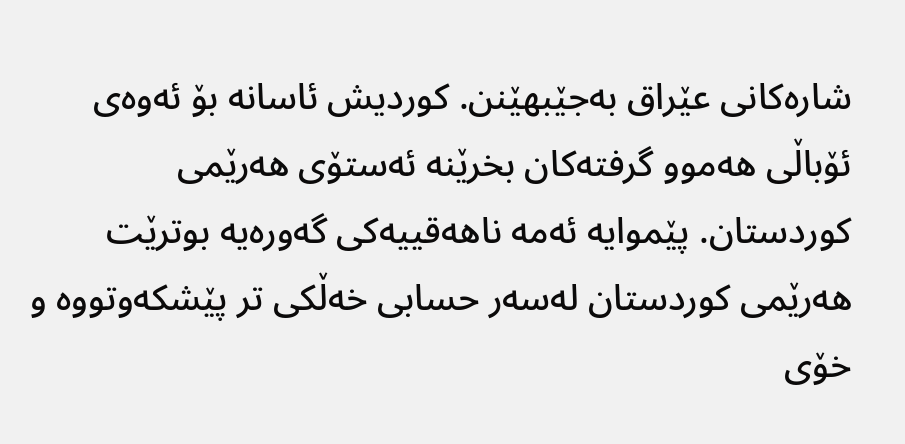شاره‌كانی عێراق به‌جێبهێنن. كوردیش ئاسانه‌ بۆ ئه‌وه‌ی ئۆباڵی هه‌موو گرفته‌كان بخرێنه‌ ئه‌ستۆی هه‌رێمی كوردستان. پێموایه‌ ئه‌مه‌ ناهه‌قییه‌كی گه‌وره‌یه‌ بوترێت هه‌رێمی كوردستان له‌سه‌ر حسابی خه‌ڵكی تر پێشكه‌وتووه‌ و خۆی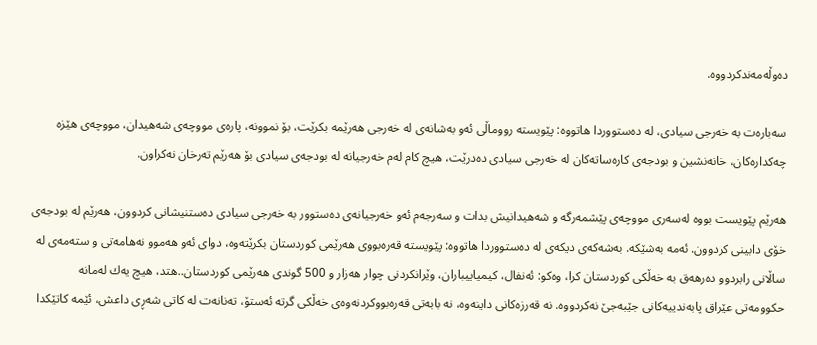ده‌وڵه‌مه‌ندكردووه‌.

سه‌باره‌ت به‌ خه‌رجی سیادی، له‌ ده‌ستووردا هاتووه‌: پێویسته‌ رووماڵی ئه‌و به‌شانه‌ی له‌ خه‌رجی هه‌رێمه‌ بكرێت، بۆ نموونه‌، پاره‌ی مووچه‌ی شه‌هیدان، مووچه‌ی هێزه‌ چه‌كداره‌كان، خانه‌نشین و بودجه‌ی كاره‌ساته‌كان له‌ خه‌رجی سیادی ده‌درێت، هیچ كام له‌م خه‌رجیانه‌ له‌ بودجه‌ی سیادی بۆ هه‌رێم ته‌رخان نه‌كراون.

هه‌رێم پێویست بووه‌ له‌سه‌ری مووچه‌ی پێشمه‌رگه‌ و شه‌هیدانیش بدات و سه‌رجه‌م ئه‌و خه‌رجیانه‌ی ده‌ستوور به‌ خه‌رجی سیادی ده‌ستنیشانی كردوون، هه‌رێم له‌ بودجه‌ی خۆی دابینی كردوون. ئه‌مه‌ به‌شێكه‌. به‌شه‌كه‌ی دیكه‌ی له‌ ده‌ستووردا هاتووه‌: پێویسته‌ قه‌ره‌بووی هه‌رێمی كوردستان بكرێته‌وه‌، دوای ئه‌و هه‌موو نه‌هامه‌تی و سته‌مه‌ی له‌ ساڵانی رابردوو ده‌رهه‌ق به‌ خه‌ڵكی كوردستان كرا، وه‌كو: ئه‌نفال، كیمیاییباران، وێرانكردنی چوار هه‌زار و 500 گوندی هه‌رێمی كوردستان..هتد، هیچ یه‌ك له‌مانه‌ حكوومه‌تی عێراق پابه‌ندییه‌كانی جێبه‌جێ نه‌كردووه‌. نه‌ قه‌رزه‌كانی داینه‌وه‌، نه‌ بابه‌تی قه‌ره‌بووكردنه‌وه‌ی خه‌ڵكی گرته‌ ئه‌ستۆ، ته‌نانه‌ت له‌ كاتی شه‌ڕی داعش، ئێمه‌ كاتێكدا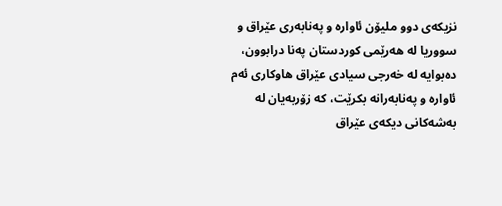نزیكه‌ی دوو ملیۆن ئاواره‌ و په‌نابه‌ری عێراق و سووریا له‌ هه‌رێمی كوردستان په‌نا درابوون، ده‌بوایه‌ له‌ خه‌رجی سیادی عێراق هاوكاری ئه‌م ئاواره‌ و په‌نابه‌رانه‌ بكرێت، كه‌ زۆربه‌یان له‌ به‌شه‌كانی دیكه‌ی عێراق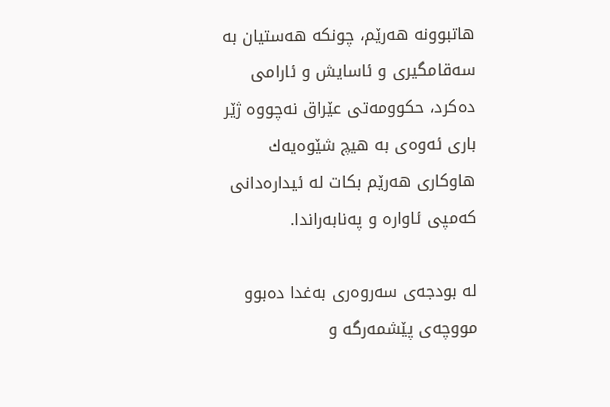هاتبوونه‌ هه‌رێم، چونكه‌ هه‌ستیان به‌ سه‌قامگیری و ئاسایش و ئارامی ده‌كرد، حكوومه‌تی عێراق نه‌چووه‌ ژێر باری ئه‌وه‌ی به‌ هیچ شێوه‌یه‌ك هاوكاری هه‌رێم بكات له‌ ئیداره‌دانی كه‌مپی ئاواره‌ و په‌نابه‌راندا.

له‌ بودجه‌ی سه‌روه‌ری به‌غدا ده‌بوو مووچه‌ی پێشمه‌رگه‌ و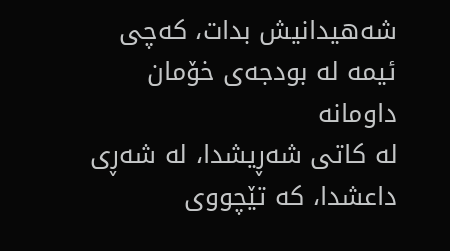شه‌هیدانیش بدات، كه‌چی ئیمه‌ له‌ بودجه‌ی خۆمان داومانه‌
له‌ كاتی شه‌ڕیشدا، له‌ شه‌ڕی داعشدا، كه‌ تێچووی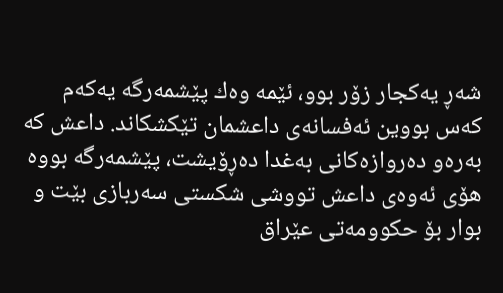شه‌ڕ یه‌كجار زۆر بوو، ئێمه‌ وه‌ك پێشمه‌رگه‌ یه‌كه‌م كه‌س بووین ئه‌فسانه‌ی داعشمان تێكشكاند. داعش كه‌ به‌ره‌و ده‌روازه‌كانی به‌غدا ده‌ڕۆیشت، پێشمه‌رگه‌ بووه‌ هۆی ئه‌وه‌ی داعش تووشی شكستی سه‌ربازی بێت و بوار بۆ حكوومه‌تی عێراق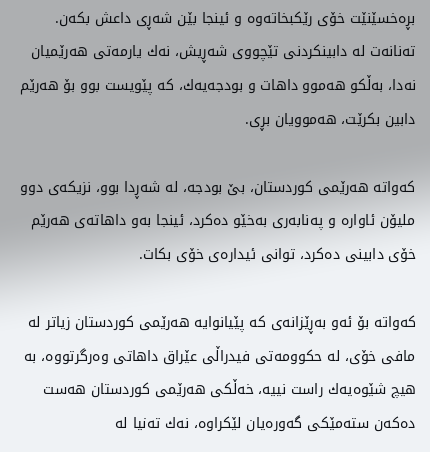بڕه‌خسێنێت خۆی رێكبخاته‌وه‌ و ئینجا بێن شه‌ڕی داعش بكه‌ن. ته‌نانه‌ت له‌ دابینكردنی تێچووی شه‌ڕیش، نه‌ك یارمه‌تی هه‌رێمیان نه‌دا، به‌ڵكو هه‌موو داهات و بودجه‌یه‌ك، كه‌ پێویست بوو بۆ هه‌رێم دابین بكرێت، هه‌موویان بڕی.

كه‌واته‌ هه‌رێمی كوردستان، بێ بودجه‌، له‌ شه‌ڕدا بوو، نزیكه‌ی دوو ملیۆن ئاواره‌ و په‌نابه‌ری به‌خێو ده‌كرد، ئینجا به‌و داهاته‌ی هه‌رێم خۆی دابینی ده‌كرد، توانی ئیداره‌ی خۆی بكات.

كه‌واته‌ بۆ ئه‌و به‌ڕێزانه‌ی كه‌ پێیانوایه‌ هه‌رێمی كوردستان زیاتر له‌ مافی خۆی، له‌ حكوومه‌تی فیدراڵی عێراق داهاتی وه‌رگرتووه‌، به‌ هیچ شێوه‌یه‌ك راست نییه‌، خه‌ڵكی هه‌رێمی كوردستان هه‌ست ده‌كه‌ن سته‌مێكی گه‌وره‌یان لێكراوه‌، نه‌ك ته‌نیا له‌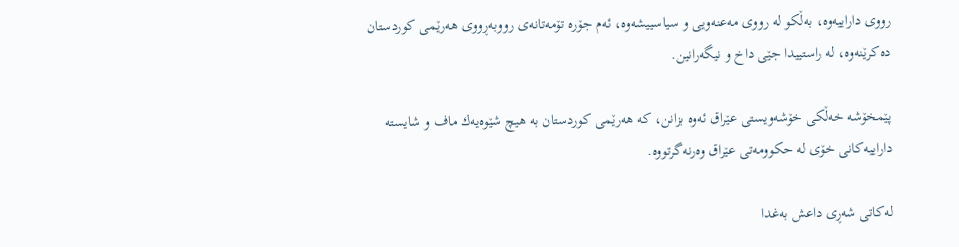رووی داراییه‌وه‌، به‌ڵكو له‌ رووی مه‌عنه‌ویی و سیاسییشه‌وه‌، ئه‌م جۆره‌ تۆمه‌تانه‌ی رووبه‌ڕووی هه‌رێمی كوردستان ده‌كرێنه‌وه‌، له‌ راستییدا جێی داخ و نیگه‌رانین.

پێمخۆشه‌ خه‌ڵكی خۆشه‌ویستی عێراق ئه‌وه‌ بزانن، كه‌ هه‌رێمی كوردستان به‌ هیچ شێوه‌یه‌ك ماف و شایسته‌ داراییه‌كانی خۆی له‌ حكوومه‌تی عێراق وه‌رنه‌گرتووه‌.

له‌كاتی شه‌ڕی داعش به‌غدا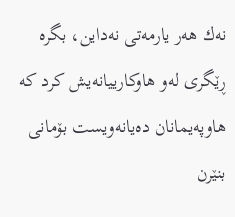نه‌ك هه‌ر یارمه‌تی نه‌داین، بگره‌ ڕێگری له‌و هاوكارییانه‌یش كرد كه‌ هاوپه‌یمانان ده‌یانه‌ویست بۆمانی بنێرن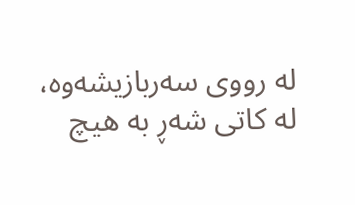له‌ رووی سه‌ربازیشه‌وه‌، له‌ كاتی شه‌ڕ به‌ هیچ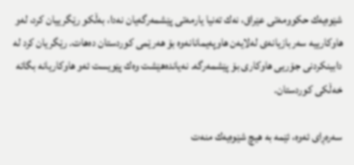شێوه‌یه‌ك حكوومه‌تی عێراق، نه‌ك ته‌نیا یارمه‌تی پێشمه‌رگه‌یان نه‌دا، به‌ڵكو رێگرییان كرد، له‌و هاوكارییه‌ سه‌ربازیانه‌ی له‌لایه‌ن هاوپه‌یمانانه‌وه‌ بۆ هه‌رێمی كوردستان ده‌هات. رێگریان كرد له‌ دابینكردنی جۆریی هاوكاری بۆ پێشمه‌رگه‌. نه‌یانده‌هێشت وه‌ك پێویست ئه‌و هاوكاریانه‌ بگاته‌ خه‌ڵكی كوردستان.

سه‌ره‌ڕای ئه‌وه‌، ئێمه‌ به‌ هیچ شێوه‌یه‌ك منه‌ت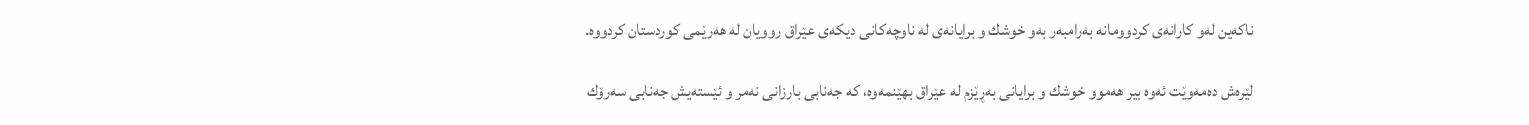ناكه‌ین له‌و كارانه‌ی كردوومانه‌ به‌رامبه‌ر به‌و خوشك و برایانه‌ی له‌ ناوچه‌كانی دیكه‌ی عێراق روویان له‌ هه‌رێمی كوردستان كردووه‌.

لێره‌ش ده‌مه‌وێت ئه‌وه‌ بیر هه‌موو خوشك و برایانی به‌ڕێزم له‌ عێراق بهێنمه‌وه‌، كه‌ جه‌نابی بارزانی نه‌مر و ئێسته‌یش جه‌نابی سه‌رۆك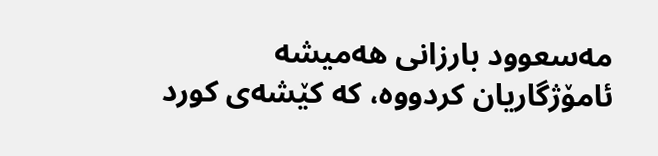مه‌سعوود بارزانی هه‌میشه‌ ئامۆژگاریان كردووه‌، كه‌ كێشه‌ی كورد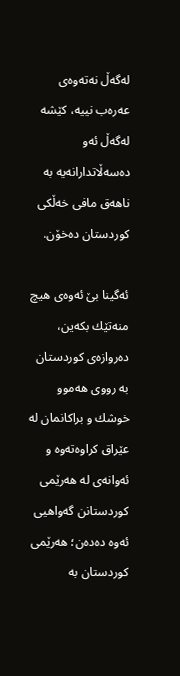له‌گه‌ڵ نه‌ته‌وه‌ی عه‌ره‌ب نییه‌، كێشه‌ له‌گه‌ڵ ئه‌و ده‌سه‌ڵاتدارانه‌یه‌ به‌ ناهه‌ق مافی خه‌ڵكی كوردستان ده‌خۆن.

ئه‌گینا بێ ئه‌وه‌ی هیچ منه‌تێك بكه‌ین، ده‌روازه‌ی كوردستان به‌ رووی هه‌موو خوشك و براكانمان له‌ عێراق كراوه‌ته‌وه‌ و ئه‌وانه‌ی له‌ هه‌رێمی كوردستانن گه‌واهیی ئه‌وه‌ ده‌ده‌ن؛ هه‌رێمی كوردستان به‌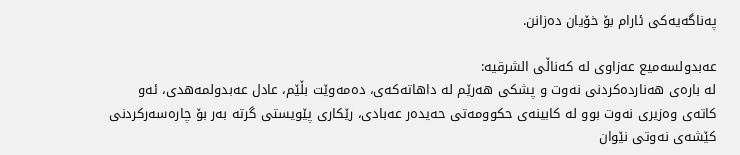په‌ناگه‌یه‌كی ئارام بۆ خۆیان ده‌زانن.

عه‌بدولسه‌میع عه‌زاوی له‌ كه‌ناڵی الشرقیه‌:
له‌ باره‌ی هه‌نارده‌كردنی نه‌وت و پشكی هه‌رێم له‌ داهاته‌كه‌ی، ده‌مه‌وێت بڵێم، عادل عه‌بدولمه‌هدی، ئه‌و كاته‌ی وه‌زیری نه‌وت بوو له‌ كابینه‌ی حكوومه‌تی حه‌یده‌ر عه‌بادی، رێكاری پێویستی گرته‌ به‌ر بۆ چاره‌سه‌ركردنی كێشه‌ی نه‌وتی نێوان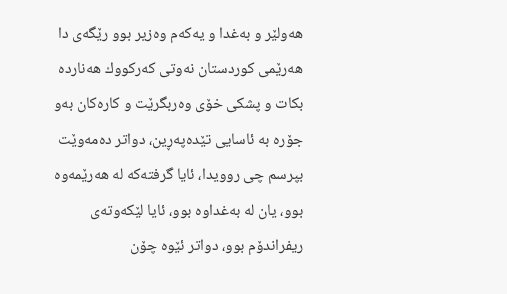هه‌ولێر و به‌غدا و یه‌كه‌م وه‌زیر بوو رێگه‌ی دا هه‌رێمی كوردستان نه‌وتی كه‌ركووك هه‌نارده‌ بكات و پشكی خۆی وه‌ربگرێت و كاره‌كان به‌و جۆره‌ به‌ ئاسایی تێده‌په‌ڕین، دواتر ده‌مه‌وێت بپرسم چی روویدا، ئایا گرفته‌كه‌ له‌ هه‌رێمه‌وه‌ بوو، یان له‌ به‌غداوه‌ بوو، ئایا لێكه‌وته‌ی ریفراندۆم بوو، دواتر ئێوه‌ چۆن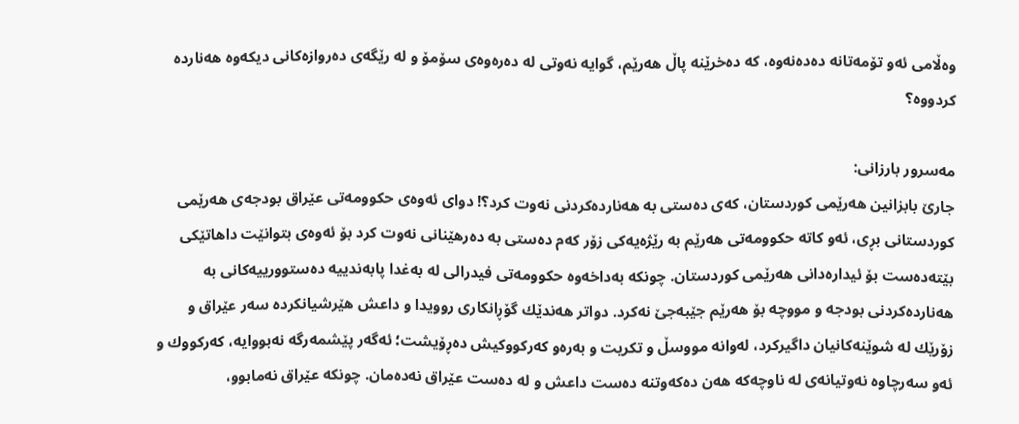وه‌ڵامی ئه‌و تۆمه‌تانه‌ ده‌ده‌نه‌وه‌، كه‌ ده‌خرێنه‌ پاڵ هه‌رێم، گوایه‌ نه‌وتی له‌ ده‌ره‌وه‌ی سۆمۆ و له‌ رێگه‌ی ده‌روازه‌كانی دیكه‌وه‌ هه‌نارده‌ كردووه‌؟

مه‌سرور بارزانی:
جارێ بابزانین هه‌رێمی كوردستان، كه‌ی ده‌ستی به‌ هه‌نارده‌كردنی نه‌وت كرد؟! دوای ئه‌وه‌ی حكوومه‌تی عێراق بودجه‌ی هه‌رێمی كوردستانی بڕی، ئه‌و كاته‌ حكوومه‌تی هه‌رێم به‌ رێژه‌یه‌كی زۆر كه‌م ده‌ستی به‌ ده‌رهێنانی نه‌وت كرد بۆ ئه‌وه‌ی بتوانێت داهاتێكی بێته‌ده‌ست بۆ ئیداره‌دانی هه‌رێمی كوردستان. چونكه‌ به‌داخه‌وه‌ حكوومه‌تی فیدرالی له‌ به‌غدا پابه‌ندییه‌ ده‌ستوورییه‌كانی به‌ هه‌نارده‌كردنی بودجه‌ و مووچه‌ بۆ هه‌رێم جێبه‌جێ نه‌كرد. دواتر هه‌ندێك گۆڕانكاری روویدا و داعش هێرشیانكرده‌ سه‌ر عێراق و زۆرێك له‌ شوێنه‌كانیان داگیركرد، له‌وانه‌ مووسڵ و تكریت و به‌ره‌و كه‌ركووكیش ده‌ڕۆیشت؛ ئه‌گه‌ر پێشمه‌رگه‌ نه‌بووایه‌، كه‌ركووك و ئه‌و سه‌رچاوه‌ نه‌وتیانه‌ی له‌ ناوچه‌كه‌ هه‌ن ده‌كه‌وتنه‌ ده‌ست داعش و له‌ ده‌ست عێراق نه‌ده‌مان. چونكه‌ عێراق نه‌مابوو،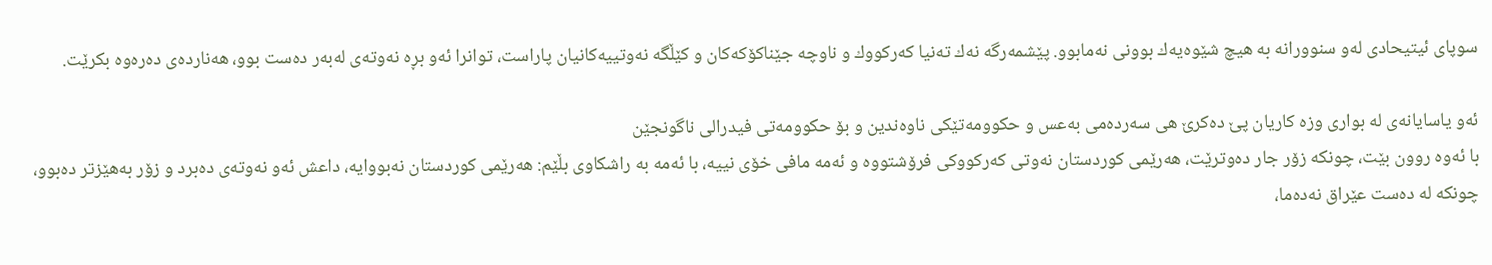سوپای ئیتیحادی له‌و سنوورانه‌ به‌ هیچ شێوه‌یه‌ك بوونی نه‌مابوو. پێشمه‌رگه‌ نه‌ك ته‌نیا كه‌ركووك و ناوچه‌ جێناكۆكه‌كان و كێڵگه‌ نه‌وتییه‌كانیان پاراست، توانرا ئه‌و بڕه‌ نه‌وته‌ی له‌به‌ر ده‌ست بوو، هه‌نارده‌ی ده‌ره‌وه‌ بكرێت.

ئه‌و یاسایانه‌ی له‌ بواری وزه‌ كاریان پێ ده‌كرێ هی سه‌رده‌می به‌عس و حكوومه‌تێكی ناوه‌ندین و بۆ حكوومه‌تی فیدرالی ناگونجێن
با ئه‌وه‌ روون بێت، چونكه‌ زۆر جار ده‌وترێت، هه‌رێمی كوردستان نه‌وتی كه‌ركووكی فرۆشتووه‌ و ئه‌مه‌ مافی خۆی نییه‌، با ئه‌مه‌ به‌ راشكاوی بڵێم: هه‌رێمی كوردستان نه‌بووایه‌، داعش ئه‌و نه‌وته‌ی ده‌برد و زۆر به‌هێزتر ده‌بوو، چونكه‌ له‌ ده‌ست عێراق نه‌ده‌ما،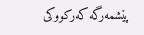پێشمه‌رگه‌ كه‌ركووكی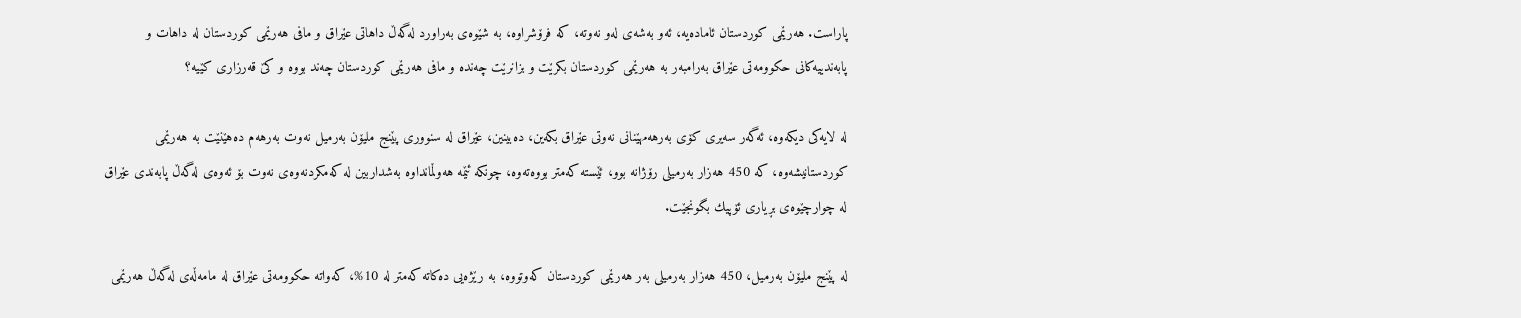پاراست. هه‌رێمی كوردستان ئاماده‌یه‌، ئه‌و به‌شه‌ی له‌و نه‌وته‌، كه‌ فرۆشراوه‌، به‌ شێوه‌ی به‌راورد له‌گه‌ڵ داهاتی عێراق و مافی هه‌رێمی كوردستان له‌ داهات و پابه‌ندییه‌كانی حكوومه‌تی عێراق به‌رامبه‌ر به‌ هه‌رێمی كوردستان بكرێت و بزانرێت چه‌نده‌ و مافی هه‌رێمی كوردستان چه‌ند بووه‌ و كێ قه‌رزاری كێیه‌؟

له‌ لایه‌كی دیكه‌وه‌، ئه‌گه‌ر سه‌یری كۆی به‌رهه‌مهێنانی نه‌وتی عێراق بكه‌ین، ده‌بینین، عێراق له‌ سنووری پێنج ملیۆن به‌رمیل نه‌وت به‌رهه‌م ده‌هێنێت به‌ هه‌رێمی كوردستانیشه‌وه‌، كه‌ 450 هه‌زار به‌رمیلی رۆژانه‌ بوو، ئێسته‌ كه‌متر بووه‌ته‌وه‌، چونكه‌ ئێمه‌ هه‌وڵمانداوه‌ به‌شداربین له‌ كه‌مكردنه‌وه‌ی نه‌وت بۆ ئه‌وه‌ی له‌گه‌ڵ پابه‌ندی عێراق له‌ چوارچێوه‌ی بڕیاری ئۆپیك بگونجێت.

له‌ پێنج ملیۆن به‌رمیل، 450 هه‌زار به‌رمیلی به‌ر هه‌رێمی كوردستان كه‌وتووه‌، به‌ رێژه‌یی ده‌كاته‌ كه‌متر له‌ 10%، كه‌واته‌ حكوومه‌تی عێراق له‌ مامه‌ڵه‌ی له‌گه‌ڵ هه‌رێمی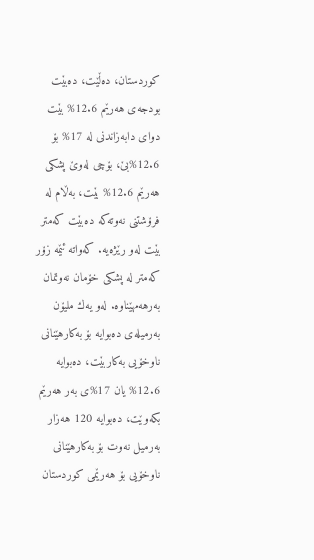كوردستان، ده‌ڵێت، ده‌بێت بودجه‌ی هه‌رێم 12.6% بێت دوای دابه‌زاندنی له‌ 17% بۆ 12.6%بێ، بۆچی له‌وێ پشكی هه‌رێم 12.6% بێت، به‌ڵام له‌ فرۆشتنی نه‌وته‌كه‌ ده‌بێت كه‌متر بێت له‌و رێژه‌یه‌. كه‌واته‌ ئێمه‌ زۆر كه‌متر له‌ پشكی خۆمان نه‌وتمان به‌رهه‌مهێناوه‌. له‌و یه‌ك ملیۆن به‌رمیله‌ی ده‌بوایه‌ بۆ به‌كارهێنانی ناوخۆیی به‌كاربێت، ده‌بوایه‌ 12.6% یان 17%ی به‌ر هه‌رێم بكه‌وێت، ده‌بوایه‌ 120 هه‌زار به‌رمیل نه‌وت بۆ به‌كارهێنانی ناوخۆیی بۆ هه‌رێمی كوردستان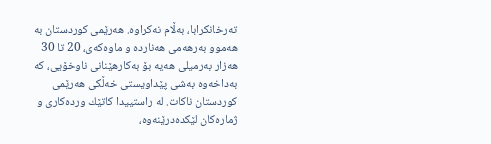ته‌رخانكرابا، به‌ڵام نه‌كراوه‌. هه‌رێمی كوردستان به‌ هه‌موو به‌رهه‌می هه‌نارده‌ و ماوه‌كه‌ی، 20 تا 30 هه‌زار به‌رمیلی هه‌یه‌ بۆ به‌كارهێنانی ناوخۆیی، كه‌ به‌داخه‌وه‌ به‌شی پێداویستی خه‌ڵكی هه‌رێمی كوردستان ناكات. له‌ راستییدا كاتێك ورده‌كاری و ژماره‌كان لێكده‌درێنه‌وه‌،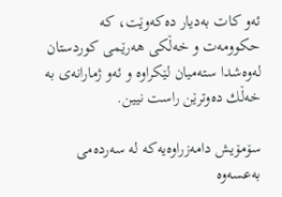ئه‌و كات به‌دیار ده‌كه‌وێت، كه‌ حكوومه‌ت و خه‌ڵكی هه‌رێمی كوردستان له‌وه‌شدا سته‌میان لێكراوه‌ و ئه‌و ژمارانه‌ی به‌ خه‌ڵك ده‌وترێن راست نیین.

سۆمۆیش دامه‌زراوه‌یه‌كه‌ له‌ سه‌رده‌می به‌عسه‌وه‌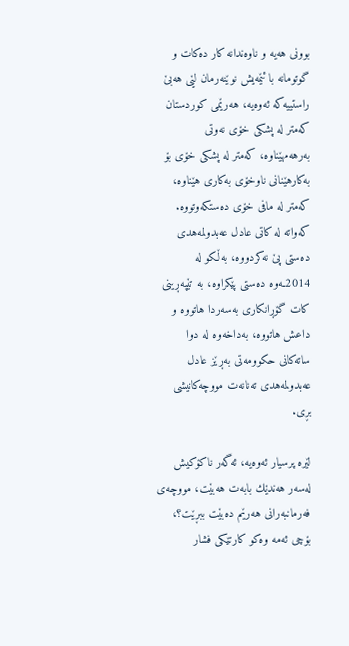بوونی هه‌یه‌ و ناوه‌ندانه‌ كار ده‌كات و گوتومانه‌ با ئێمه‌یش نوێنه‌رمان لێی هه‌بێ
راستییه‌كه‌ ئه‌وه‌یه‌، هه‌رێمی كوردستان كه‌متر له‌ پشكی خۆی نه‌وتی به‌رهه‌مهێناوه‌، كه‌متر له‌ پشكی خۆی بۆ به‌كارهێنانی ناوخۆی به‌كاری هێناوه‌، كه‌متر له‌ مافی خۆی ده‌ستكه‌وتووه‌. كه‌واته‌ له‌ كاتی عادل عه‌بدولمه‌هدی ده‌ستی پێ نه‌كردووه‌، به‌ڵكو له‌ 2014ـه‌وه‌ ده‌ستی پێكراوه‌، به‌ تێپه‌ڕینی كات گۆڕانكاری به‌سه‌ردا هاتووه‌ و داعش هاتووه‌، به‌داخه‌وه‌ له‌ دوا ساته‌كانی حكوومه‌تی به‌ڕێز عادل عه‌بدولمه‌هدی ته‌نانه‌ت مووچه‌كانیشی بڕی.

لێره‌ پرسیار ئه‌وه‌یه‌، ئه‌گه‌ر ناكۆكیش له‌سه‌ر هه‌ندێك بابه‌ت هه‌بێت، مووچه‌ی فه‌رمانبه‌رانی هه‌رێم ده‌بێت ببڕێت؟، بۆچی ئه‌مه‌ وه‌كو كارتێكی فشار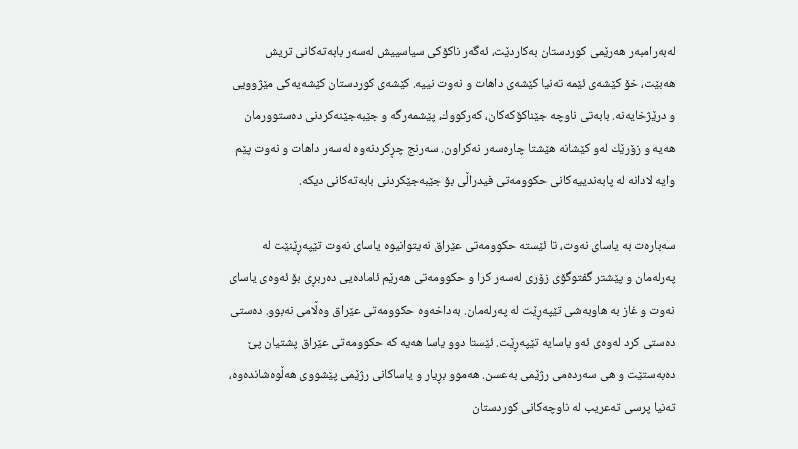له‌به‌رامبه‌ر هه‌رێمی كوردستان به‌كاردێت، ئه‌گه‌ر ناكۆكی سیاسییش له‌سه‌ر بابه‌ته‌كانی تریش هه‌بێت، خۆ كێشه‌ی ئێمه‌ ته‌نیا كێشه‌ی داهات و نه‌وت نییه‌. كێشه‌ی كوردستان كێشه‌یه‌كی مێژوویی و درێژخایه‌نه‌. بابه‌تی ناوچه‌ جێناكۆكه‌كان، كه‌ركووك، پێشمه‌رگه‌ و جێبه‌جێنه‌كردنی ده‌ستوورمان هه‌یه‌ و زۆرێك له‌و كێشانه‌ هێشتا چاره‌سه‌ر نه‌كراون. سه‌رنج چڕكردنه‌وه‌ له‌سه‌ر داهات و نه‌وت پێم وایه‌ لادانه‌ له‌ پابه‌ندییه‌كانی حكوومه‌تی فیدراڵی بۆ جێبه‌جێكردنی بابه‌ته‌كانی دیكه‌.

سه‌باره‌ت به‌ یاسای نه‌وت، تا ئێسته‌ حكوومه‌تی عێراق نه‌یتوانیوه‌ یاسای نه‌وت تێپه‌ڕێنێت له‌ په‌رله‌مان و پێشتر گفتوگۆی زۆری له‌سه‌ر كرا و حكوومه‌تی هه‌رێم ئاماده‌یی ده‌ربڕی بۆ ئه‌وه‌ی یاسای نه‌وت و غاز به‌ هاوبه‌شی تێپه‌ڕێت له‌ په‌رله‌مان. به‌داخه‌وه‌ حكوومه‌تی عێراق وه‌ڵامی نه‌بوو. ده‌ستی ده‌ستی كرد له‌وه‌ی ئه‌و یاسایه‌ تێپه‌ڕێت. ئێستا دوو یاسا هه‌یه‌ كه‌ حكوومه‌تی عێراق پشتیان پێ ده‌به‌ستێت و هی سه‌رده‌می رژێمی به‌عسن. هه‌موو بڕیار و یاساكانی رژێمی پێشووی هه‌ڵوه‌شانده‌وه‌، ته‌نیا پرسی ته‌عریب له‌ ناوچه‌كانی كوردستان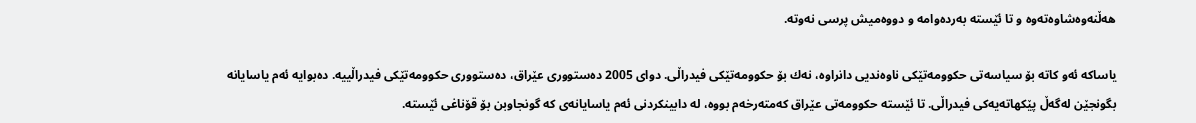هه‌ڵنه‌وه‌شاوه‌ته‌وه‌ و تا ئێسته‌ به‌رده‌وامه‌ و دووه‌میش پرسی نه‌وته‌.

یاساكه‌ ئه‌و كاته‌ بۆ سیاسه‌تی حكوومه‌تێكی ناوه‌ندیی دانراوه‌، نه‌ك بۆ حكوومه‌تێكی فیدراڵی. دوای 2005 ده‌ستووری عێراق، ده‌ستووری حكوومه‌تێكی فیدراڵییه‌. ده‌بوایه‌ ئه‌م یاسایانه‌ بگونجێن له‌گه‌ڵ پێكهاته‌یه‌كی فیدراڵی. تا ئێسته‌ حكوومه‌تی عێراق كه‌مته‌رخه‌م بووه‌، له‌ دابینكردنی ئه‌م یاسایانه‌ی كه‌ گونجاوبن بۆ قۆناغی ئێسته‌.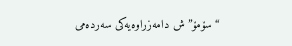“سۆمۆ”ش دامه‌زراوه‌یه‌كی سه‌رده‌می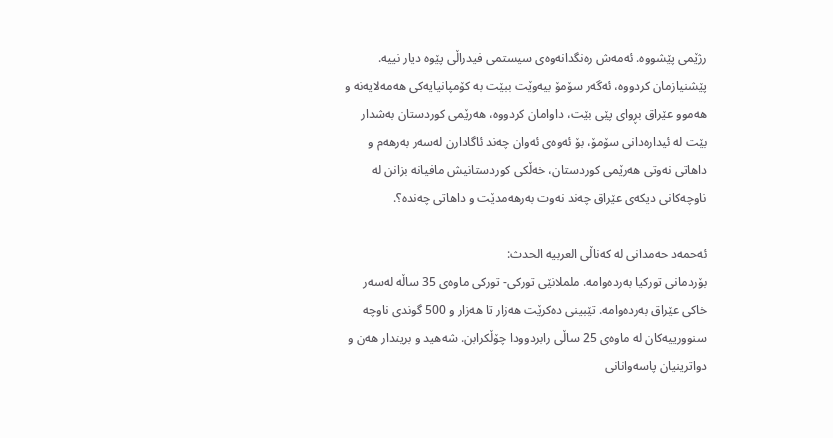رژێمی پێشووه‌. ئه‌مه‌ش ره‌نگدانه‌وه‌ی سیستمی فیدراڵی پێوه‌ دیار نییه‌. پێشنیازمان كردووه‌، ئه‌گه‌ر سۆمۆ بیه‌وێت ببێت به‌ كۆمپانیایه‌كی هه‌مه‌لایه‌نه‌ و هه‌موو عێراق بڕوای پێی بێت، داوامان كردووه‌، هه‌رێمی كوردستان به‌شدار بێت له‌ ئیداره‌دانی سۆمۆ، بۆ ئه‌وه‌ی ئه‌وان چه‌ند ئاگادارن له‌سه‌ر به‌رهه‌م و داهاتی نه‌وتی هه‌رێمی كوردستان، خه‌ڵكی كوردستانیش مافیانه‌ بزانن له‌ ناوچه‌كانی دیكه‌ی عێراق چه‌ند نه‌وت به‌رهه‌مدێت و داهاتی چه‌نده‌؟.

ئه‌حمه‌د حه‌مدانی له‌ كه‌ناڵی العربیه‌ الحدث:
بۆردمانی توركیا به‌رده‌وامه‌. ململانێی توركی- توركی ماوه‌ی 35 ساڵه‌ له‌سه‌ر خاكی عێراق به‌رده‌وامه‌. تێبینی ده‌كرێت هه‌زار تا هه‌زار و 500 گوندی ناوچه‌ سنوورییه‌كان له‌ ماوه‌ی 25 ساڵی رابردوودا چۆڵكرابن. شه‌هید و بریندار هه‌ن و دواترینیان پاسه‌وانانی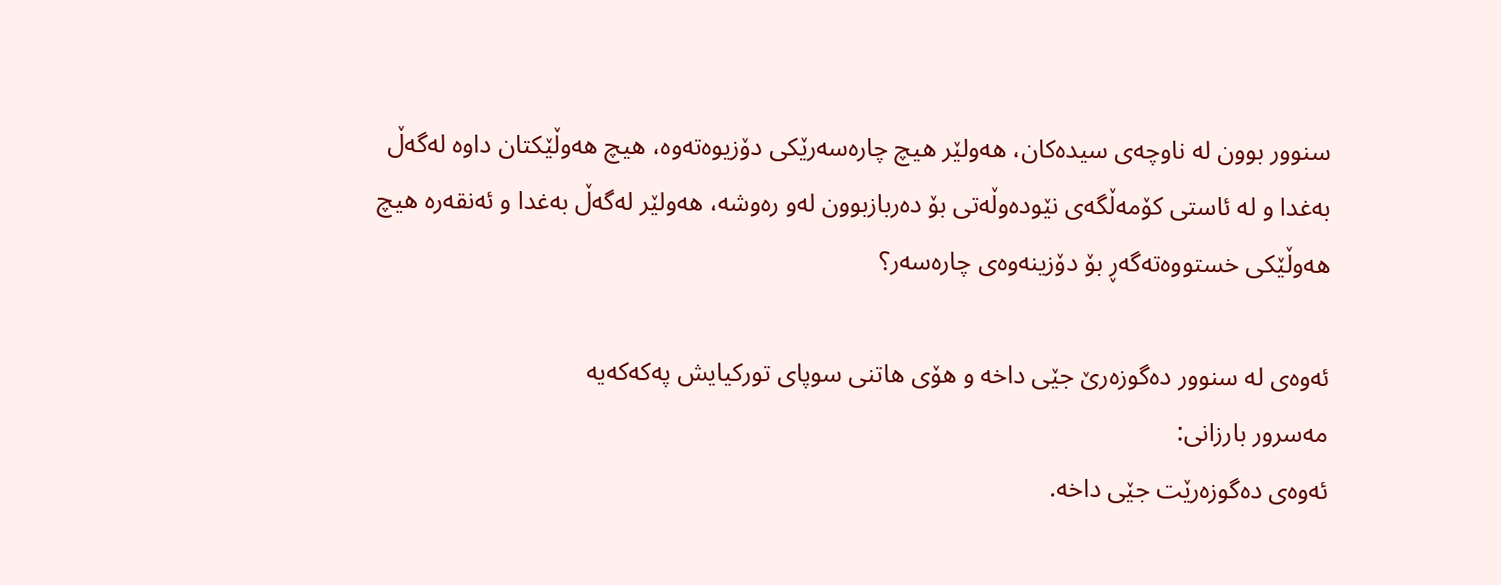سنوور بوون له‌ ناوچه‌ی سیده‌كان، هه‌ولێر هیچ چاره‌سه‌رێكی دۆزیوه‌ته‌وه‌، هیچ هه‌وڵێكتان داوه‌ له‌گه‌ڵ به‌غدا و له‌ ئاستی كۆمه‌ڵگه‌ی نێوده‌وڵه‌تی بۆ ده‌ربازبوون له‌و ره‌وشه‌، هه‌ولێر له‌گه‌ڵ به‌غدا و ئه‌نقه‌ره‌ هیچ هه‌وڵێكی خستووه‌ته‌گه‌ڕ بۆ دۆزینه‌وه‌ی چاره‌سه‌ر؟

ئه‌وه‌ی له‌ سنوور ده‌گوزه‌رێ جێی داخه‌ و هۆی هاتنی سوپای توركیایش په‌كه‌كه‌یه‌
مه‌سرور بارزانی:
ئه‌وه‌ی ده‌گوزه‌رێت جێی داخه‌.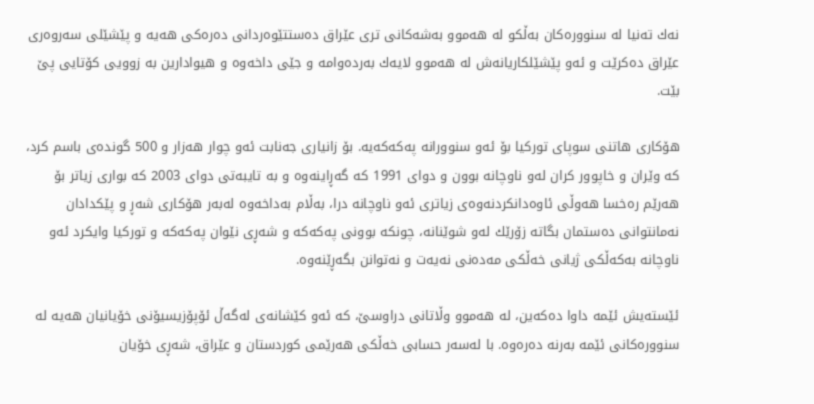نه‌ك ته‌نیا له‌ سنووره‌كان به‌ڵكو له‌ هه‌موو به‌شه‌كانی تری عێراق ده‌ستتێوه‌ردانی ده‌ره‌كی هه‌یه‌ و پێشێلی سه‌روه‌ری عێراق ده‌كرێت و ئه‌و پێشێلكاریانه‌ش له‌ هه‌موو لایه‌ك به‌رده‌وامه‌ و جێی داخه‌وه‌ و هیوادارین به‌ زوویی كۆتایی پێ بێت.

هۆكاری هاتنی سوپای توركیا بۆ ئه‌و سنوورانه‌ په‌كه‌كه‌یه‌. بۆ زانیاری جه‌نابت ئه‌و چوار هه‌زار و 500 گونده‌ی باسم كرد، كه‌ وێران و خاپوور كران له‌و ناوچانه‌ بوون و دوای 1991 كه‌ گه‌ڕاینه‌وه‌ و به‌ تایبه‌تی دوای 2003 كه‌ بواری زیاتر بۆ هه‌رێم ره‌خسا هه‌وڵی ئاوه‌دانكردنه‌وه‌ی زیاتری ئه‌و ناوچانه‌ درا، به‌ڵام به‌داخه‌وه‌ له‌به‌ر هۆكاری شه‌ڕ و پێكدادان نه‌مانتوانی ده‌ستمان بگاته‌ زۆرێك له‌و شوێنانه‌، چونكه‌ بوونی په‌كه‌كه‌ و شه‌ڕی نێوان په‌كه‌كه‌ و توركیا وایكرد ئه‌و ناوچانه‌ به‌كه‌ڵكی ژیانی خه‌ڵكی مه‌ده‌نی نه‌یه‌ت و نه‌توانن بگه‌ڕێنه‌وه‌.

ئێسته‌یش ئێمه‌ داوا ده‌كه‌ین، له‌ هه‌موو وڵاتانی دراوسێ، كه‌ ئه‌و كێشانه‌ی له‌گه‌ڵ ئۆپۆزیسیۆنی خۆیانیان هه‌یه‌ له‌ سنووره‌كانی ئێمه‌ به‌رنه‌ ده‌ره‌وه‌. با له‌سه‌ر حسابی خه‌ڵكی هه‌رێمی كوردستان و عێراق، شه‌ڕی خۆیان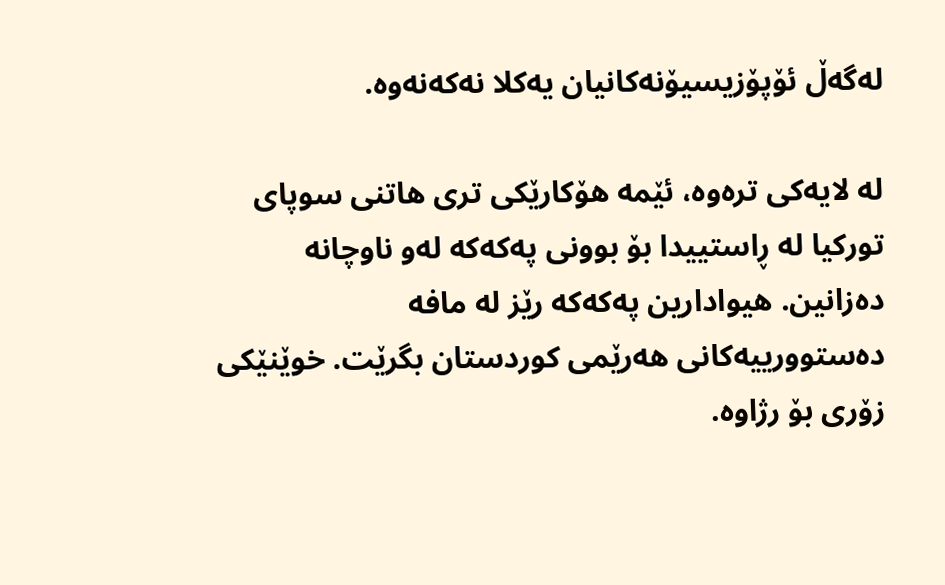له‌گه‌ڵ ئۆپۆزیسیۆنه‌كانیان یه‌كلا نه‌كه‌نه‌وه‌.

له‌ لایه‌كی تره‌وه‌، ئێمه‌ هۆكارێكی تری هاتنی سوپای توركیا له‌ ڕاستییدا بۆ بوونی په‌كه‌كه‌ له‌و ناوچانه‌ ده‌زانین. هیوادارین په‌كه‌كه‌ رێز له‌ مافه‌ ده‌ستوورییه‌كانی هه‌رێمی كوردستان بگرێت. خوێنێكی زۆری بۆ رژاوه‌.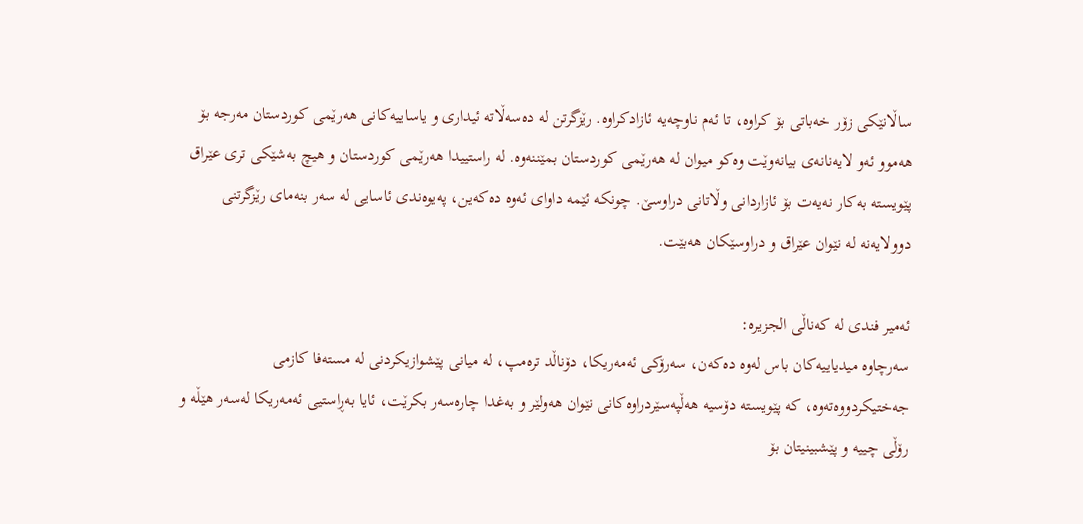ساڵانێكی زۆر خه‌باتی بۆ كراوه‌، تا ئه‌م ناوچه‌یه‌ ئازادكراوه‌. رێزگرتن له‌ ده‌سه‌ڵاته‌ ئیداری و یاساییه‌كانی هه‌رێمی كوردستان مه‌رجه‌ بۆ هه‌موو ئه‌و لایه‌نانه‌ی بیانه‌وێت وه‌كو میوان له‌ هه‌رێمی كوردستان بمێننه‌وه‌. له‌ راستییدا هه‌رێمی كوردستان و هیچ به‌شێكی تری عێراق پێویسته‌ به‌كار نه‌یه‌ت بۆ ئازاردانی وڵاتانی دراوسێ. چونكه‌ ئێمه‌ داوای ئه‌وه‌ ده‌كه‌ین، په‌یوه‌ندی ئاسایی له‌ سه‌ر بنه‌مای رێزگرتنی دوولایه‌نه‌ له‌ نێوان عێراق و دراوسێكان هه‌بێت.

ئه‌میر فندی له‌ كه‌ناڵی الجزیره‌:
سه‌رچاوه‌ میدیاییه‌كان باس له‌وه‌ ده‌كه‌ن، سه‌رۆكی ئه‌مه‌ریكا، دۆناڵد تره‌مپ، له‌ میانی پێشوازیكردنی له‌ مسته‌فا كازمی جه‌ختیكردووه‌ته‌وه‌، كه‌ پێویسته‌ دۆسیه‌ هه‌ڵپه‌سێردراوه‌كانی نێوان هه‌ولێر و به‌غدا چاره‌سه‌ر بكرێت، ئایا به‌ڕاستیی ئه‌مه‌ریكا له‌سه‌ر هێڵه‌ و رۆڵی چییه‌ و پێشبینیتان بۆ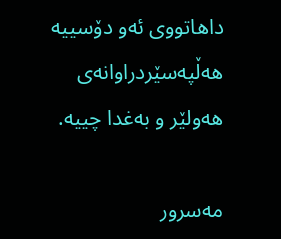داهاتووی ئه‌و دۆسییه‌ هه‌ڵپه‌سێردراوانه‌ی هه‌ولێر و به‌غدا چییه‌.

مه‌سرور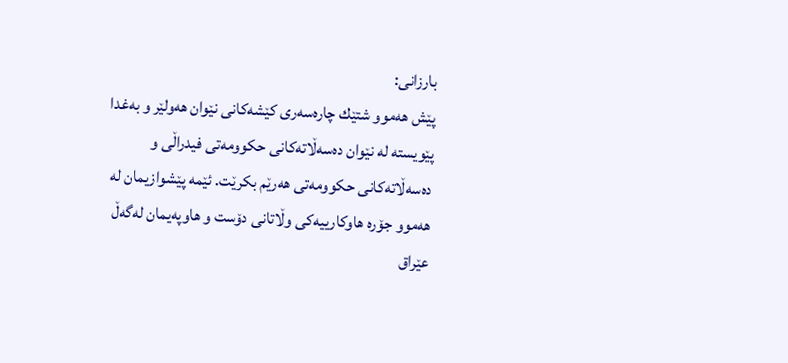بارزانی:
پێش هه‌موو شتێك چاره‌سه‌ری كێشه‌كانی نێوان هه‌ولێر و به‌غدا پێویسته‌ له‌ نێوان ده‌سه‌ڵاته‌كانی حكوومه‌تی فیدراڵی و ده‌سه‌ڵاته‌كانی حكوومه‌تی هه‌رێم بكرێت. ئێمه‌ پێشوازیمان له‌ هه‌موو جۆره‌ هاوكارییه‌كی وڵاتانی دۆست و هاوپه‌یمان له‌گه‌ڵ عێراق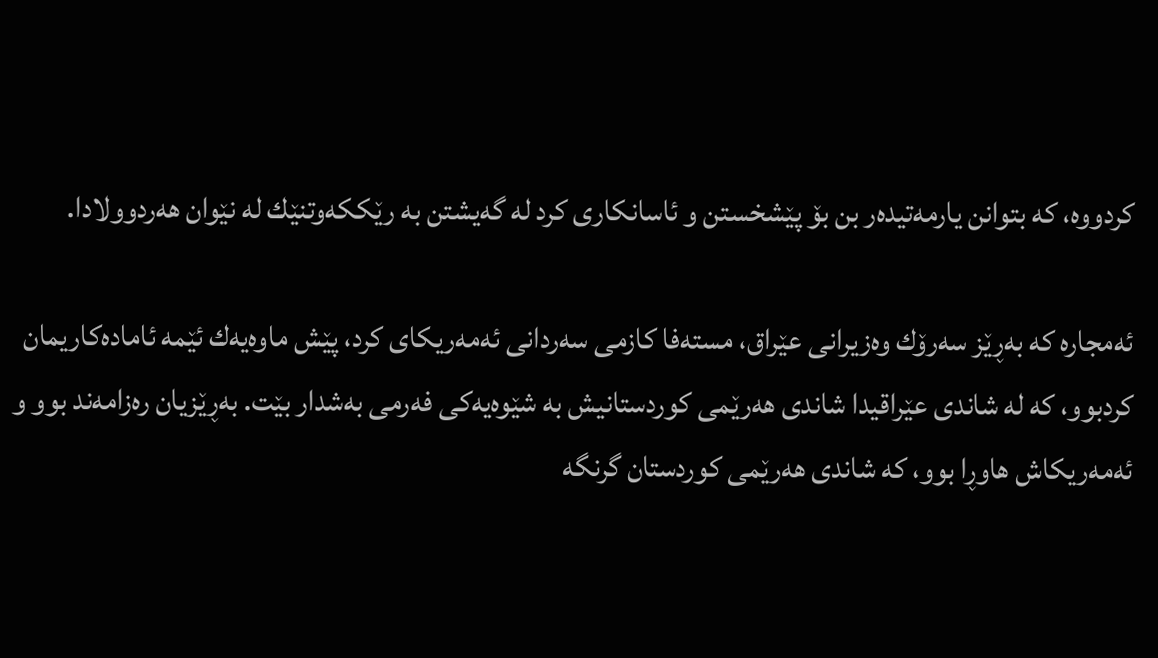كردووه‌، كه‌ بتوانن یارمه‌تیده‌ر بن بۆ پێشخستن و ئاسانكاری كرد له‌ گه‌یشتن به‌ رێككه‌وتنێك له‌ نێوان هه‌ردوولادا.

ئه‌مجاره‌ كه‌ به‌ڕێز سه‌رۆك وه‌زیرانی عێراق، مسته‌فا كازمی سه‌ردانی ئه‌مه‌ریكای كرد، پێش ماوه‌یه‌ك ئێمه‌ ئاماده‌كاریمان كردبوو، كه‌ له‌ شاندی عێراقیدا شاندی هه‌رێمی كوردستانیش به‌ شێوه‌یه‌كی فه‌رمی به‌شدار بێت. به‌ڕێزیان ره‌زامه‌ند بوو و ئه‌مه‌ریكاش هاوڕا بوو، كه‌ شاندی هه‌رێمی كوردستان گرنگه‌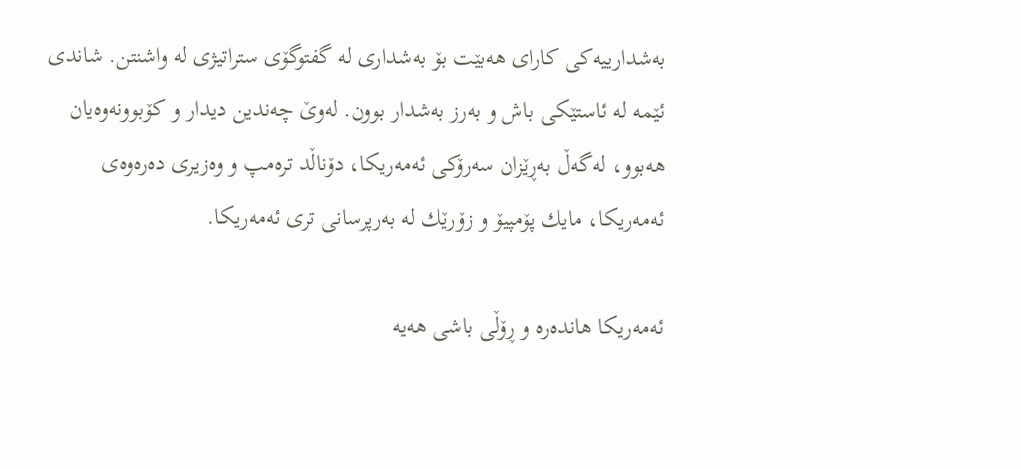به‌شدارییه‌كی كارای هه‌بێت بۆ به‌شداری له‌ گفتوگۆی ستراتیژی له‌ واشنتن. شاندی ئێمه‌ له‌ ئاستێكی باش و به‌رز به‌شدار بوون. له‌وێ چه‌ندین دیدار و كۆبوونه‌وه‌یان هه‌بوو، له‌گه‌ڵ به‌ڕێزان سه‌رۆكی ئه‌مه‌ریكا، دۆناڵد تره‌مپ و وه‌زیری ده‌ره‌وه‌ی ئه‌مه‌ریكا، مایك پۆمپیۆ و زۆرێك له‌ به‌رپرسانی تری ئه‌مه‌ریكا.

ئه‌مه‌ریكا هانده‌ره‌ و ڕۆڵی باشی هه‌یه‌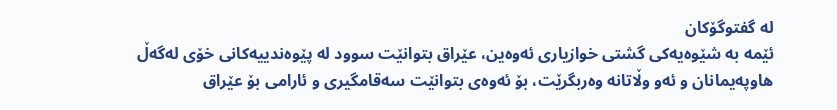له‌ گفتوگۆكان
ئێمه‌ به‌ شێوه‌یه‌كی گشتی خوازیاری ئه‌وه‌ین، عێراق بتوانێت سوود له‌ پێوه‌ندییه‌كانی خۆی له‌گه‌ڵ هاوپه‌یمانان و ئه‌و وڵاتانه‌ وه‌ربگرێت، بۆ ئه‌وه‌ی بتوانێت سه‌قامگیری و ئارامی بۆ عێراق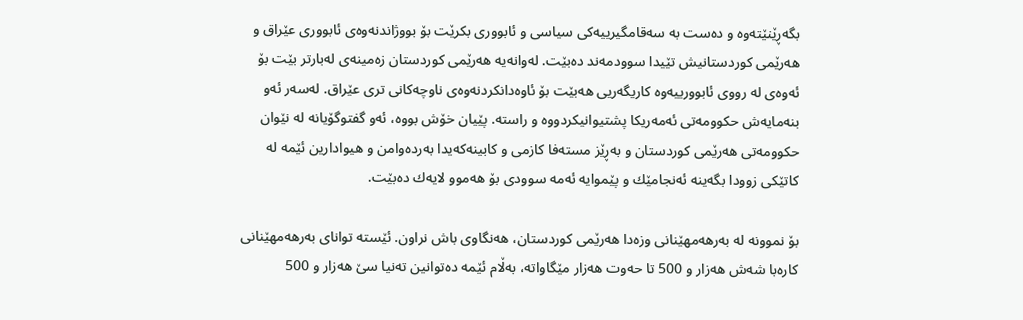بگه‌ڕێنێته‌وه‌ و ده‌ست به‌ سه‌قامگیرییه‌كی سیاسی و ئابووری بكرێت بۆ بووژاندنه‌وه‌ی ئابووری عێراق و هه‌رێمی كوردستانیش تێیدا سوودمه‌ند ده‌بێت. له‌وانه‌یه‌ هه‌رێمی كوردستان زه‌مینه‌ی له‌بارتر بێت بۆ ئه‌وه‌ی له‌ رووی ئابوورییه‌وه‌ كاریگه‌ریی هه‌بێت بۆ ئاوه‌دانكردنه‌وه‌ی ناوچه‌كانی تری عێراق. له‌سه‌ر ئه‌و بنه‌مایه‌ش حكوومه‌تی ئه‌مه‌ریكا پشتیوانیكردووه‌ و راسته. پێیان خۆش بووه‌، ئه‌و گفتوگۆیانه‌ له‌ نێوان حكوومه‌تی هه‌رێمی كوردستان و به‌ڕێز مسته‌فا كازمی و كابینه‌كه‌یدا به‌رده‌وامن و هیوادارین ئێمه‌ له‌ كاتێكی زوودا بگه‌ینه‌ ئه‌نجامێك و پێموایه‌ ئه‌مه‌ سوودی بۆ هه‌موو لایه‌ك ده‌بێت.

بۆ نموونه‌ له‌ به‌رهه‌مهێنانی وزه‌دا هه‌رێمی كوردستان، هه‌نگاوی باش نراون. ئێسته‌ توانای به‌رهه‌مهێنانی كاره‌با شه‌ش هه‌زار و 500 تا حه‌وت هه‌زار مێگاواته‌‌، به‌ڵام ئێمه‌ ده‌توانین ته‌نیا سێ هه‌زار و 500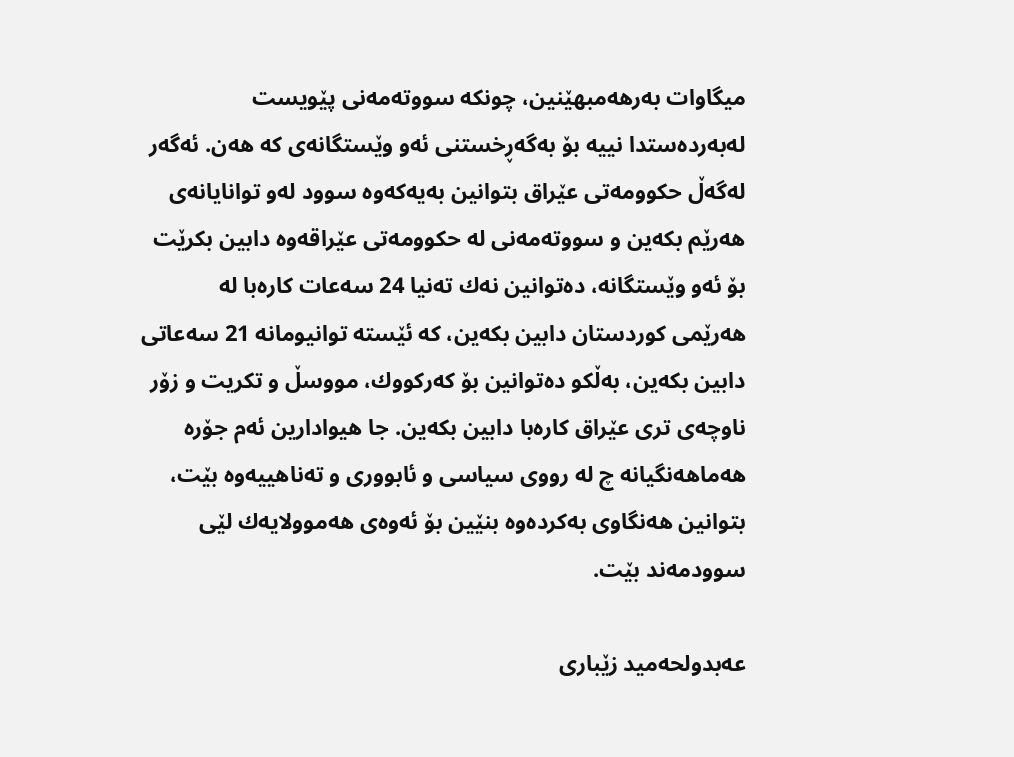میگاوات به‌رهه‌مبهێنین، چونكه‌ سووته‌مه‌نی پێویست له‌به‌رده‌ستدا نییه‌ بۆ به‌گه‌ڕخستنی ئه‌و وێستگانه‌ی كه‌ هه‌ن. ئه‌گه‌ر له‌گه‌ڵ حكوومه‌تی عێراق بتوانین به‌یه‌كه‌وه‌ سوود له‌و توانایانه‌ی هه‌رێم بكه‌ین و سووته‌مه‌نی له‌ حكوومه‌تی عێراقه‌وه‌ دابین بكرێت بۆ ئه‌و وێستگانه‌، ده‌توانین نه‌ك ته‌نیا 24 سه‌عات كاره‌با له‌ هه‌رێمی كوردستان دابین بكه‌ین، كه‌ ئێسته‌ توانیومانه‌ 21 سه‌عاتی دابین بكه‌ین، به‌ڵكو ده‌توانین بۆ كه‌ركووك، مووسڵ و تكریت و زۆر ناوچه‌ی تری عێراق كاره‌با دابین بكه‌ین. جا هیوادارین ئه‌م جۆره‌ هه‌ماهه‌نگیانه‌ چ له‌ رووی سیاسی و ئابووری و ته‌ناهییه‌وه‌ بێت، بتوانین هه‌نگاوی به‌كرده‌وه‌ بنێین بۆ ئه‌وه‌ی هه‌موولایه‌ك لێی سوودمه‌ند بێت.

عه‌بدولحه‌مید زێباری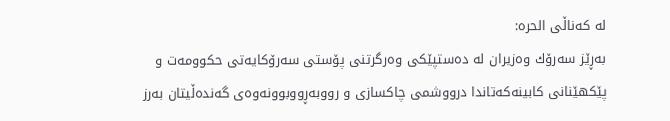له‌ كه‌ناڵی الحره‌:
به‌ڕێز سه‌رۆك وه‌زیران له‌ ده‌ستپێكی وه‌رگرتنی پۆستی سه‌رۆكایه‌تی حكوومه‌ت و پێكهێنانی كابینه‌كه‌تاندا درووشمی چاكسازی و رووبه‌ڕووبوونه‌وه‌ی گه‌نده‌ڵیتان به‌رز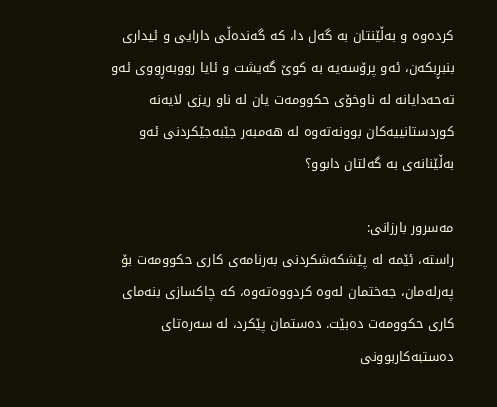كرده‌وه‌ و به‌ڵێنتان به‌ گه‌ل دا، كه‌ گه‌نده‌ڵی دارایی و ئیداری بنبڕبكه‌ن، ئه‌و پرۆسه‌یه‌ به‌ كوێ گه‌یشت و ئایا رووبه‌ڕووی ئه‌و ته‌حه‌دایانه‌ له‌ ناوخۆی حكوومه‌ت یان له‌ ناو ریزی لایه‌نه‌ كوردستانییه‌كان بوونه‌ته‌وه‌ له‌ هه‌مبه‌ر جێبه‌جێكردنی ئه‌و به‌ڵێنانه‌ی به‌ گه‌لتان دابوو؟

مه‌سرور بارزانی:
راسته‌، ئێمه‌ له‌ پێشكه‌شكردنی به‌رنامه‌ی كاری حكوومه‌ت بۆ په‌رله‌مان، جه‌ختمان له‌وه‌ كردووه‌ته‌وه‌، كه‌ چاكسازی بنه‌مای كاری حكوومه‌ت ده‌بێت. ده‌ستمان پێكرد، له‌ سه‌ره‌تای ده‌ستبه‌كاربوونی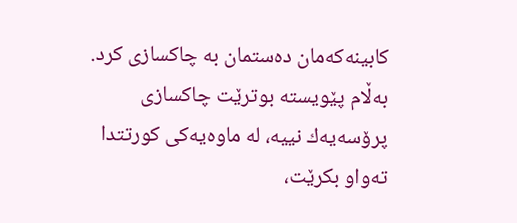كابینه‌كه‌مان ده‌ستمان به‌ چاكسازی كرد. به‌ڵام پێویسته‌ بوترێت چاكسازی پرۆسه‌یه‌ك نییه‌، له‌ ماوه‌یه‌كی كورتتدا ته‌واو بكرێت،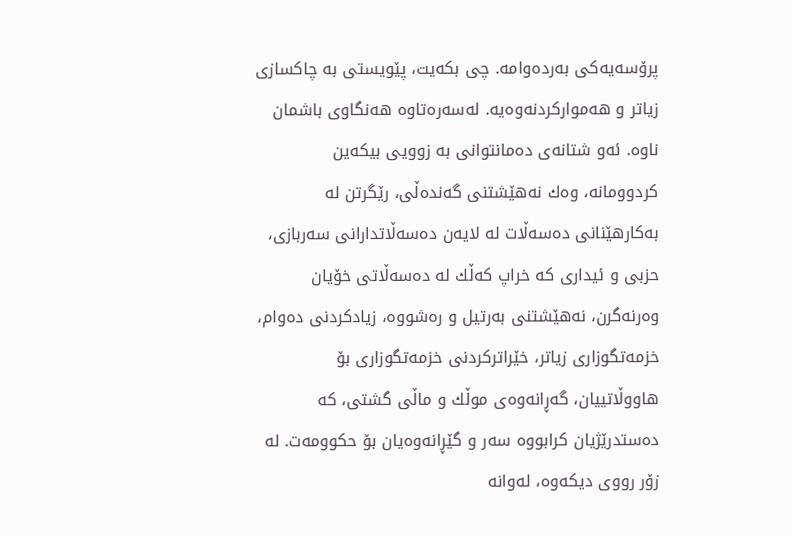پرۆسه‌یه‌كی به‌رده‌وامه‌. چی بكه‌یت، پێویستی به‌ چاكسازی زیاتر و هه‌مواركردنه‌وه‌یه‌. له‌سه‌ره‌تاوه‌ هه‌نگاوی باشمان ناوه‌. ئه‌و شتانه‌ی ده‌مانتوانی به‌ زوویی بیكه‌ین كردوومانه‌، وه‌ك نه‌هێشتنی گه‌نده‌ڵی، رێگرتن له‌ به‌كارهێنانی ده‌سه‌ڵات له‌ لایه‌ن ده‌سه‌ڵاتدارانی سه‌ربازی، حزبی و ئیداری كه‌ خراپ كه‌ڵك له‌ ده‌سه‌ڵاتی خۆیان وه‌رنه‌گرن، نه‌هێشتنی به‌رتیل و ره‌شووه‌، زیادكردنی ده‌وام، خزمه‌تگوزاری زیاتر، خێراتركردنی خزمه‌تگوزاری بۆ هاووڵاتییان، گه‌ڕانه‌وه‌ی موڵك و ماڵی گشتی، كه‌ ده‌ستدرێژیان كرابووه‌ سه‌ر و گێڕانه‌وه‌یان بۆ حكوومه‌ت. له‌ زۆر رووی دیكه‌وه‌، له‌وانه‌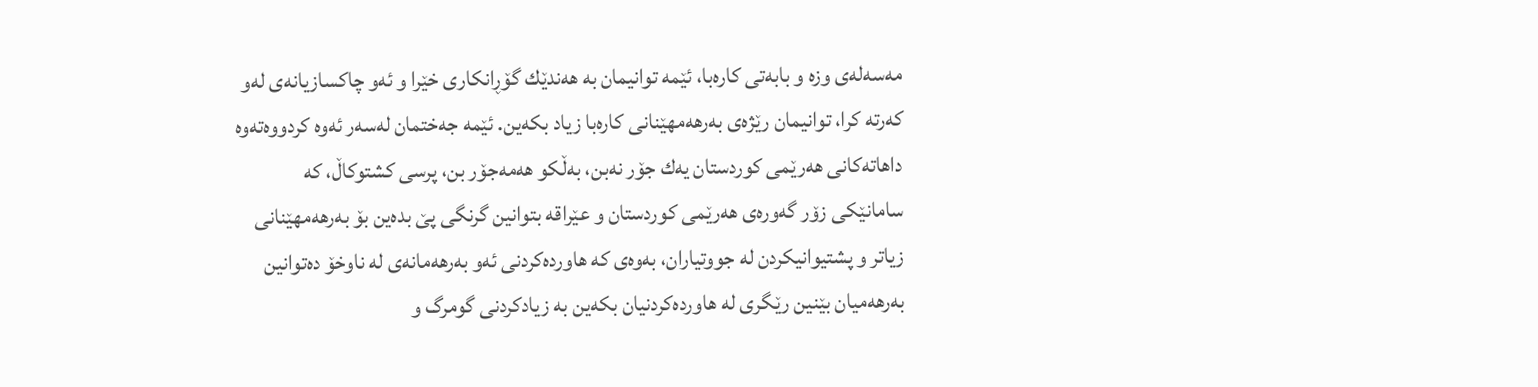مه‌سه‌له‌ی وزه‌ و بابه‌تی كاره‌با، ئێمه‌ توانیمان به‌ هه‌ندێك گۆڕانكاری خێرا و ئه‌و چاكسازیانه‌ی له‌و كه‌رته‌ كرا، توانیمان رێژه‌ی به‌رهه‌مهێنانی كاره‌با زیاد بكه‌ین. ئێمه‌ جه‌ختمان له‌سه‌ر ئه‌وه‌ كردووه‌ته‌وه‌ داهاته‌كانی هه‌رێمی كوردستان یه‌ك جۆر نه‌بن، به‌ڵكو هه‌مه‌جۆر بن، پرسی كشتوكاڵ، كه‌ سامانێكی زۆر گه‌وره‌ی هه‌رێمی كوردستان و عێراقه‌ بتوانین گرنگی پێ بده‌ین بۆ به‌رهه‌مهێنانی زیاتر و پشتیوانیكردن له‌ جووتیاران، به‌وه‌ی كه‌ هاورده‌كردنی ئه‌و به‌رهه‌مانه‌ی له‌ ناوخۆ ده‌توانین به‌رهه‌میان بێنین رێگری له‌ هاورده‌كردنیان بكه‌ین به‌ زیادكردنی گومرگ و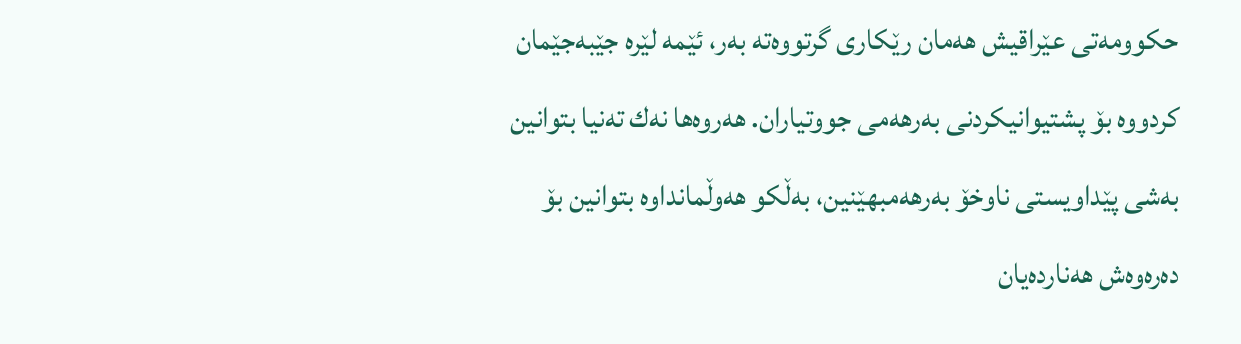حكوومه‌تی عێراقیش هه‌مان رێكاری گرتووه‌ته‌ به‌ر، ئێمه‌ لێره‌ جێبه‌جێمان كردووه‌ بۆ پشتیوانیكردنی به‌رهه‌می جووتیاران. هه‌روه‌ها نه‌ك ته‌نیا بتوانین به‌شی پێداویستی ناوخۆ به‌رهه‌مبهێنین، به‌ڵكو هه‌وڵمانداوه‌ بتوانین بۆ ده‌ره‌وه‌ش هه‌نارده‌یان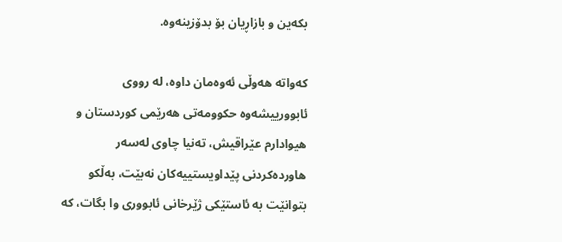بكه‌ین و بازاڕیان بۆ بدۆزینه‌وه‌.

كه‌واته‌ هه‌وڵی ئه‌وه‌مان داوه، له‌ رووی ئابوورییشه‌وه‌ حكوومه‌تی هه‌رێمی كوردستان و هیوادارم عێراقیش، ته‌نیا چاوی له‌سه‌ر هاورده‌كردنی پێداویستییه‌كان نه‌بێت، به‌ڵكو بتوانێت به‌ ئاستێكی ژێرخانی ئابووری وا بگات، كه‌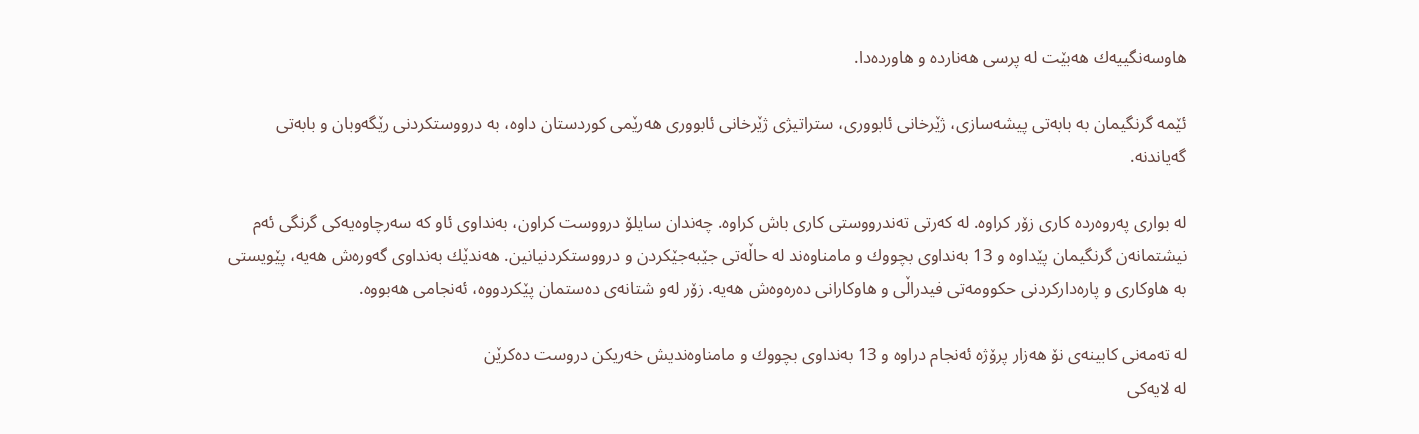هاوسه‌نگییه‌ك هه‌بێت له‌ پرسی هه‌نارده‌ و هاورده‌دا.

ئێمه‌ گرنگیمان به‌ بابه‌تی پیشه‌سازی، ژێرخانی ئابووری، ستراتیژی ژێرخانی ئابووری هه‌رێمی كوردستان داوه‌، به‌ درووستكردنی رێگه‌وبان و بابه‌تی گه‌یاندنه‌.

له‌ بواری په‌روه‌رده‌ كاری زۆر كراوه‌. له‌ كه‌رتی ته‌ندرووستی كاری باش كراوه‌. چه‌ندان سایلۆ درووست كراون، به‌نداوی ئاو كه‌ سه‌رچاوه‌یه‌كی گرنگی ئه‌م نیشتمانه‌ن گرنگیمان پێداوه‌ و 13 به‌نداوی بچووك و مامناوه‌ند له‌ حاڵه‌تی جێبه‌جێكردن و درووستكردنیانین. هه‌ندێك به‌نداوی گه‌وره‌ش هه‌یه‌، پێویستی به‌ هاوكاری و پاره‌داركردنی حكوومه‌تی فیدراڵی و هاوكارانی ده‌ره‌وه‌ش هه‌یه‌. زۆر له‌و شتانه‌ی ده‌ستمان پێكردووه‌، ئه‌نجامی هه‌بووه‌.

له‌ ته‌مه‌نی كابینه‌ی نۆ هه‌زار پرۆژه‌ ئه‌نجام دراوه‌ و 13 به‌نداوی بچووك و مامناوه‌ندیش خه‌ریكن دروست ده‌كرێن
له‌ لایه‌كی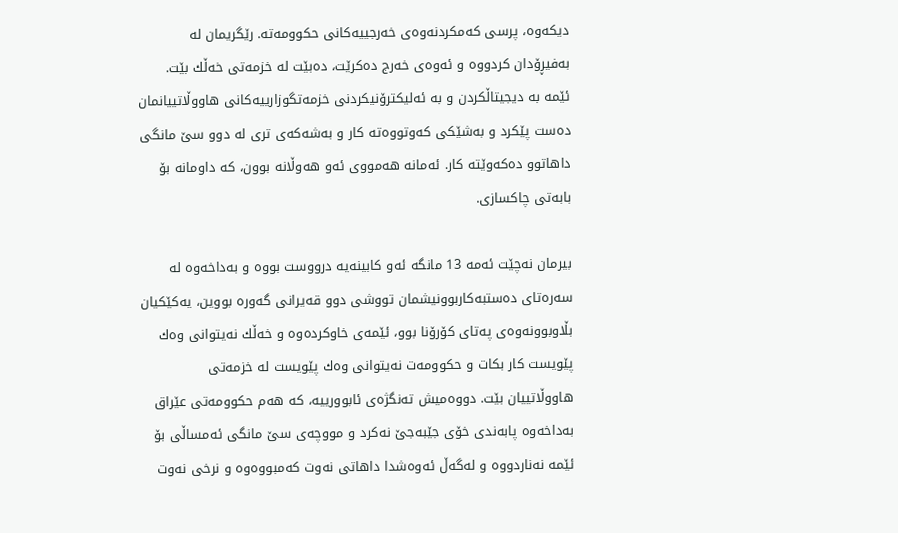دیكه‌وه‌، پرسی كه‌مكردنه‌وه‌ی خه‌رجییه‌كانی حكوومه‌ته‌. رێگریمان له‌ به‌فیڕۆدان كردووه‌ و ئه‌وه‌ی خه‌رج ده‌كرێت، ده‌بێت له‌ خزمه‌تی خه‌ڵك بێت. ئێمه‌ به‌ دیجیتاڵكردن و به‌ ئه‌لیكترۆنیكردنی خزمه‌تگوزارییه‌كانی هاووڵاتییانمان ده‌ست پێكرد و به‌شێكی كه‌وتووه‌ته‌ كار و به‌شه‌كه‌ی تری له‌ دوو سێ مانگی داهاتوو ده‌كه‌وێته‌ كار. ئه‌مانه‌ هه‌مووی ئه‌و هه‌وڵانه‌ بوون، كه‌ داومانه‌ بۆ بابه‌تی چاكسازی.

بیرمان نه‌چێت ئه‌مه‌ 13 مانگه‌ ئه‌و كابینه‌یه‌ درووست بووه‌ و به‌داخه‌وه‌ له‌ سه‌ره‌تای ده‌ستبه‌كاربوونیشمان تووشی دوو قه‌یرانی گه‌وره‌ بووین، یه‌كێكیان بڵاوبوونه‌وه‌ی په‌تای كۆرۆنا بوو، ئێمه‌ی خاوكرده‌وه‌ و خه‌ڵك نه‌یتوانی وه‌ك پێویست كار بكات و حكوومه‌ت نه‌یتوانی وه‌ك پێویست له‌ خزمه‌تی هاووڵاتییان بێت. دووه‌میش ته‌نگژه‌ی ئابوورییه‌، كه‌ هه‌م حكوومه‌تی عێراق به‌داخه‌وه‌ پابه‌ندی خۆی جێبه‌جێ نه‌كرد و مووچه‌ی سێ مانگی ئه‌مساڵی بۆ ئێمه‌ نه‌ناردووه‌ و له‌گه‌ڵ ئه‌وه‌شدا داهاتی نه‌وت كه‌مبووه‌وه‌ و نرخی نه‌وت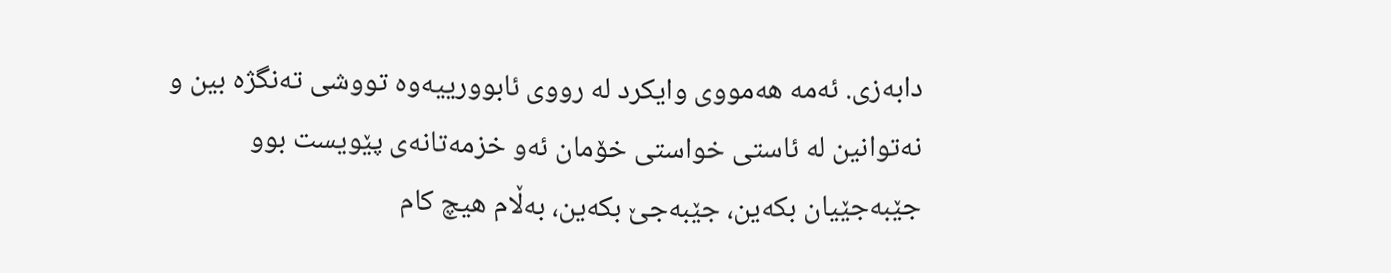دابه‌زی. ئه‌مه‌ هه‌مووی وایكرد له‌ رووی ئابوورییه‌وه‌ تووشی ته‌نگژه‌ بین و نه‌توانین له‌ ئاستی خواستی خۆمان ئه‌و خزمه‌تانه‌ی پێویست بوو جێبه‌جێیان بكه‌ین، جێبه‌جێ بكه‌ین، به‌ڵام هیچ كام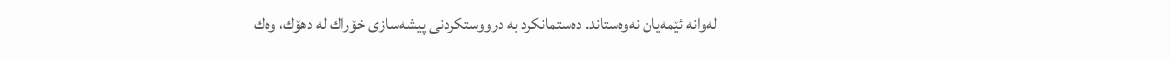له‌وانه‌ ئێمه‌یان نه‌وه‌ستاند. ده‌ستمانكرد به‌ درووستكردنی پیشه‌سازی خۆراك له‌ دهۆك، وه‌ك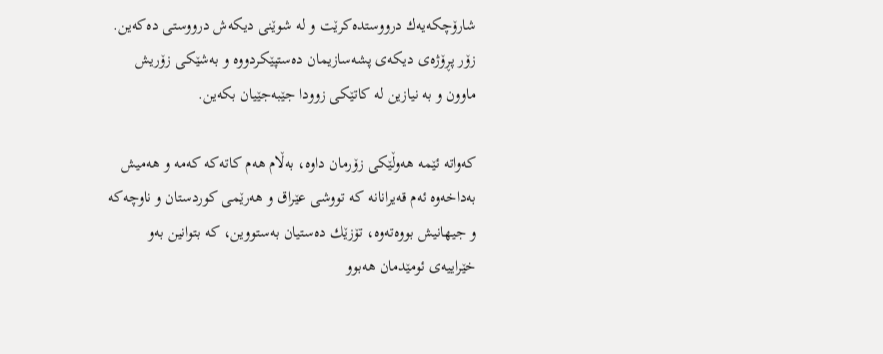شارۆچكه‌یه‌ك درووستده‌كرێت و له‌ شوێنی دیكه‌ش درووستی ده‌كه‌ین. زۆر پڕۆژه‌ی دیكه‌ی پشه‌سازیمان ده‌ستپێكردووه‌ و به‌شێكی زۆریش ماوون و به‌ نیازین له‌ كاتێكی زوودا جێبه‌جێیان بكه‌ین.

كه‌واته‌ ئێمه‌ هه‌وڵێكی زۆرمان داوه‌، به‌ڵام هه‌م كاته‌كه‌ كه‌مه‌ و هه‌میش به‌داخه‌وه‌ ئه‌م قه‌یرانانه‌ كه‌ تووشی عێراق و هه‌رێمی كوردستان و ناوچه‌كه‌ و جیهانیش بووه‌ته‌وه‌، تۆزێك ده‌ستیان به‌ستووین، كه‌ بتوانین به‌و خێراییه‌ی ئومێدمان هه‌بوو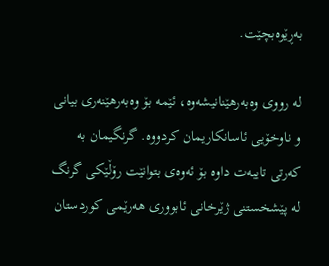به‌ڕێوه‌بچێت.

له‌ رووی وه‌به‌رهێنانیشه‌وه‌، ئێمه‌ بۆ وه‌به‌رهێنه‌ری بیانی و ناوخۆیی ئاسانكاریمان كردووه‌. گرنگیمان به‌ كه‌رتی تایبه‌ت داوه‌ بۆ ئه‌وه‌ی بتوانێت رۆڵێكی گرنگ له‌ پێشخستنی ژێرخانی ئابووری هه‌رێمی كوردستان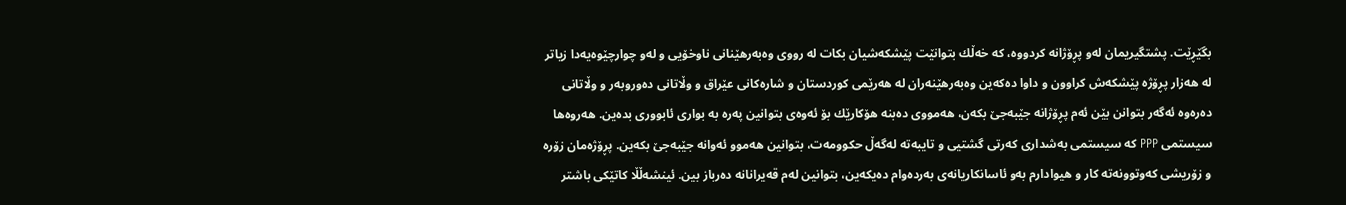بگێڕێت. پشتگیریمان له‌و پڕۆژانه‌ كردووه‌، كه‌ خه‌ڵك بتوانێت پێشكه‌شیان بكات له‌ رووی وه‌به‌رهێنانی ناوخۆیی و له‌و چوارچێوه‌یه‌دا زیاتر له‌ هه‌زار پڕۆژه‌ پێشكه‌ش كراوون و داوا ده‌كه‌ین وه‌به‌رهێنه‌ران له‌ هه‌رێمی كوردستان و شاره‌كانی عێراق و وڵاتانی ده‌وروبه‌ر و وڵاتانی ده‌ره‌وه‌ ئه‌گه‌ر بتوانن بێن ئه‌م پڕۆژانه‌ جێبه‌جێ بكه‌ن، هه‌مووی ده‌بنه‌ هۆكارێك بۆ ئه‌وه‌ی بتوانین په‌ره‌ به‌ بواری ئابووری بده‌ین. هه‌روه‌ها سیستمی PPP كه‌ سیستمی به‌شداری كه‌رتی گشتیی و تایبه‌ته‌ له‌گه‌ڵ حكوومه‌ت، بتوانین هه‌موو ئه‌وانه‌ جێبه‌جێ بكه‌ین. پڕۆژه‌مان زۆره‌ و زۆریشی كه‌وتوونه‌ته‌ كار و هیوادارم به‌و ئاسانكاریانه‌ی به‌رده‌وام ده‌یكه‌ین، بتوانین له‌م قه‌یرانانه‌ ده‌رباز بین. ئینشه‌ڵڵا كاتێكی باشتر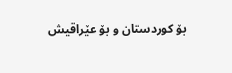بۆ كوردستان و بۆ عێراقیش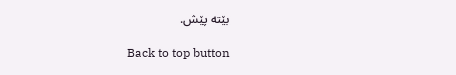بێته‌ پێش.

Back to top button